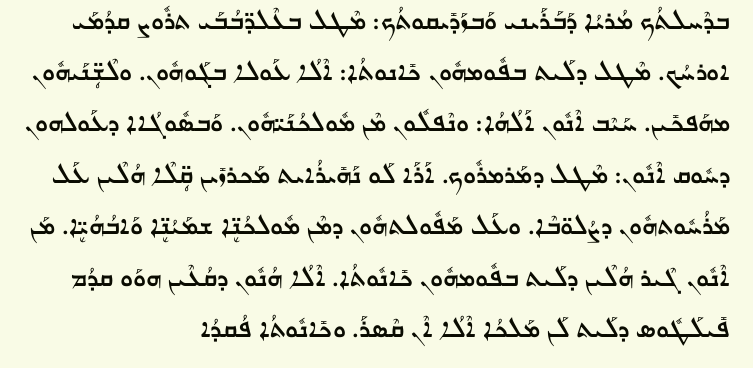ܒܕܶܚܠܬܳܟ ܡܳܪܝܳܐ ܕܰܒܰܪܰܝܢܝ ܘܰܒܙܰܕܺܝܩܘܬܳܟ: ܡܶܛܠ ܒܥܶܠܕ̈ܒܳܒܰܝ ܬܪܽܘܨ ܩܕܳܡܰܝ ܐܘܪܚܳܟ. ܡܶܛܠ ܕܠܰܝܬ ܒܦܽܘܡܗܽܘܢ ܟܺܐܢܘܬܳܐ: ܐܶܠܳܐ ܥܰܘܠܐ ܒܓܰܘܗܽܘܢ. ܘܠܶܫܴ̈ܢܰܝܗܽܘܢ ܡܗܰܦܟܺܝܢ. ܚܰܝܶܒ ܐܶܢܽܘܢ ܐܰܠܳܗܳܐ: ܘܢܶܦܠܽܘܢ ܡܶܢ ܡܽܘܠܟܳܢܰܝ̈ܗܽܘܢ. ܘܰܒܣܽܘܓܳܐܐ ܕܥܰܘܠܗܘܢ ܕܚܽܘܩ ܐܶܢܽܘܢ: ܡܶܛܠ ܕܡܰܪܡܪܽܘܟ. ܐܰܪܰܐ ܠܰܘ ܢܰܗܺܝܪܳܐܝܬ ܡܰܟܪܙܺܝܢ ܩܴ̈ܠܶܐ ܗܳܠܶܝܢ ܥܰܠ ܡܰܪܳܚܽܘܬܗܽܘܢ ܕܨܳܠܘ̈ܒܶܐ. ܘܥܰܠ ܡܰܦܽܘܠܬܗܽܘܢ ܕܡܶܢ ܡܽܘܠܟܳܢܷ̈ܐ ܫܡܰܝܳܢܷ̈ܐ ܘܰܐܒܳܗܳܝܷ̈ܐ. ܡܰܢ ܐܶܢܽܘܢ ܓܶܝܪ ܗܳܠܶܝܢ ܕܠܰܝܬ ܒܦܽܘܡܗܽܘܢ ܟܺܐܢܽܘܬܳܐ. ܐܶܠܳܐ ܗܳܢܽܘܢ ܕܩܳܥܶܝܢ ܗܘܰܘ ܩܕܳܡ ܦܺܝܠܰܛܽܘܣ ܕܠܰܝܬ ܠܰܢ ܡܰܠܟܳܐ ܐܶܠܳܐ ܐܶܢ ܩܶܣܪܰ. ܘܟܺܐܢܽܘܬܳܐ ܦܳܩܕܳܐ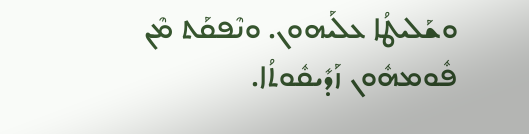ܘܫܰܠܝܛܳܐ ܥܠܰܝܗܘܢ. ܘܢܶܦܩܰܬ ܡܶܢ ܦܽܘܡܗܽܘܢ ܙܰܕܺܝܩܽܘܬܳܐ.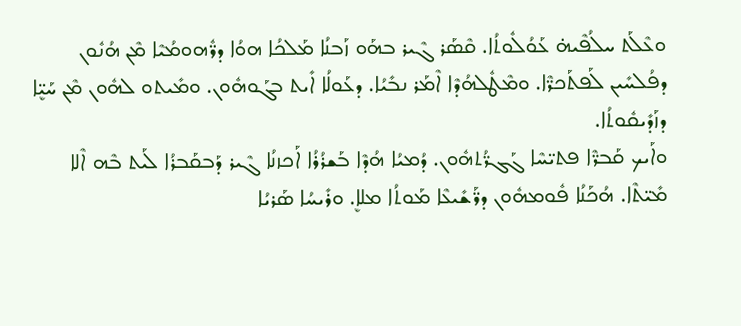ܘܥܶܠܰܬ ܚܠܳܦܶܝܗ̇ ܥܰܘܳܠܽܘܬܳܐ. ܩܶܣܰܪ ܓܶܝܪ ܒܗܰܘ ܙܰܒܢܳܐ ܡܰܠܟܳܐ ܗܘܳܐ ܕܪ̈ܽܗܘܡܳܝܶܐ ܡܶܢ ܗܳܢܽܘܢ ܕܦܳܠܚܺܝܢ ܠܰܦܬܰܟܪ̈ܶܐ. ܘܡܶܛܽܠܗܳܕܶܐ ܐܶܡܰܪ ܢܒܺܝܳܐ. ܕܥܰܘܠܳܐ ܐܺܝܬ ܒܓܰܘܗܽܘܢ. ܘܡܺܝܬܘ ܠܗܽܘܢ ܡܶܢ ܚܰܝܷ̈ܐ ܕܙܰܕܺܝܩܽܘܬܳܐ.
ܘܐܰܝܟ ܩܰܒܪ̈ܶܐ ܦܬܝ̈ܚܶܐ ܓܰܓܪ̈ܳܬܗܽܘܢ. ܕܳܡܝܳܐ ܗܳܕܶܐ ܒܰܫܪܳܪܳܐ ܐܰܟܙܢܳܐ ܓܶܝܪ ܕܰܒܩܰܒܪܳܐ ܠܰܝܬ ܒܶܗ ܐܶܠܐ ܡܺܝ̈ܬܶܐ. ܗܳܟܰܢܳܐ ܦܽܘܡܗܽܘܢ ܕܪ̈ܰܫܺܝܥܶܐ ܡܰܘܬܳܐ ܡܠܐܷ. ܘܪܺܝܚܳܐ ܣܰܪܝܳܐ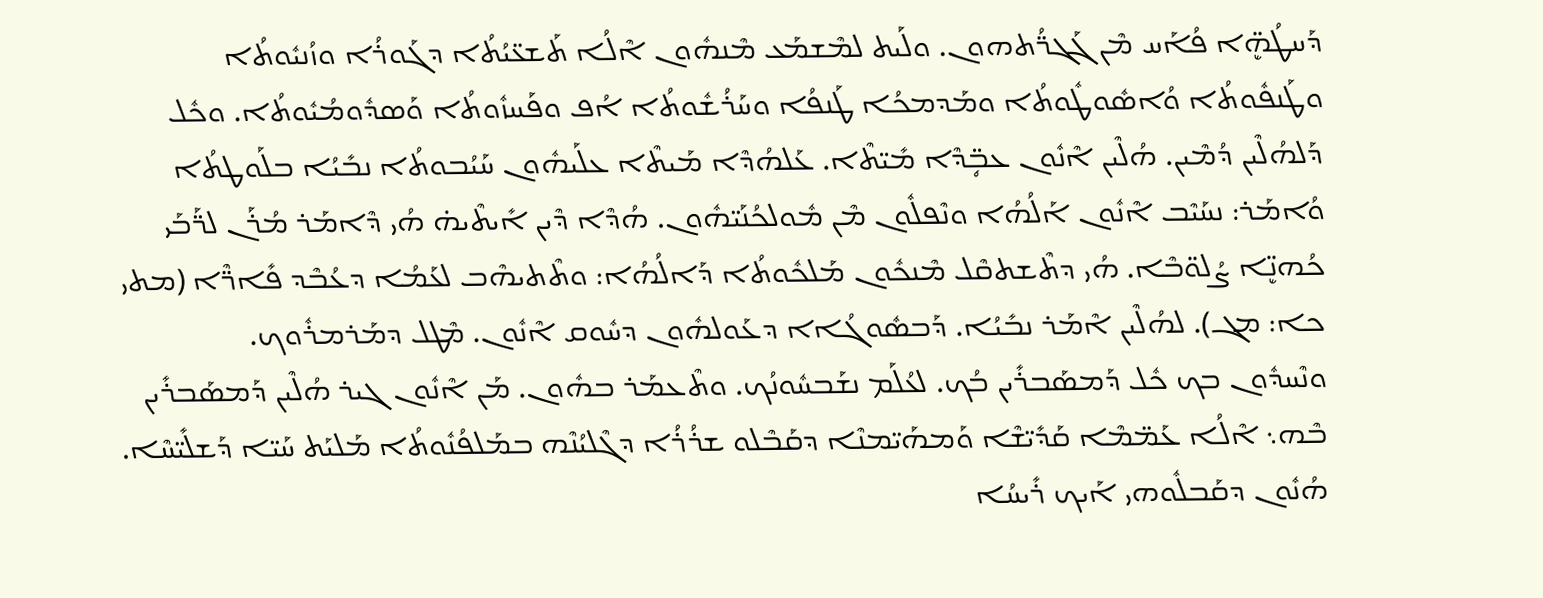ܕܰܚܛܳܗܷ̈ܐ ܦܳܐܰܚ ܡܶܢ ܓܰܓܪ̈ܳܬܗܘܢ. ܘܠܰܝܬ ܠܡܶܫܡܰܥ ܡܶܢܗܽܘܢ ܐܶܠܳܐ ܬܰܫܥ̈ܝܳܬܳܐ ܕܓܰܘܪܳܐ ܘܙܳܢܝܽܘܬܳܐ ܘܛܰܢܦܽܘܬܳܐ ܘܳܐܣܽܘܛܽܘܬܳܐ ܘܡܰܕܡܟܳܐ ܛܰܢܦܳܐ ܘܚܰܪܳܫܽܘܬܳܐ ܐܳܦ ܘܦܰܚܙܽܘܬܳܐ ܘܰܣܕܽܘܡܳܝܽܘܬܳܐ. ܘܟܽܠ ܕܰܠܗܳܠܶܝܢ ܕܳܡܶܝܢ. ܗܳܠܶܝܢ ܐܶܢܽܘܢ ܥܒܴ̈ܕܶܐ ܡܺܝ̈ܬܶܐ. ܥܰܠܗܳܕܶܐ ܡܰܝܬܶܐ ܥܠܰܝܗܽܘܢ ܚܰܝܳܒܘܬܳܐ ܢܒܺܝܳܐ ܒܠܰܘܛܬܳܐ ܘܳܐܡܰܪ: ܢܚܰܝܶܒ ܐܶܢܽܘܢ ܐܰܠܳܗܳܐ ܘܢܶܦܠܽܘܢ ܡܶܢ ܡܽܘܠܟܳܢܰܝ̈ܗܽܘܢ. ܗܳܕܶܐ ܕܶܝܢ ܐܺܝܬܶܝܗ̇ ܗܳܝ ܕܶܐܡܰܪ ܡܳܪܰܢ ܠܪ̈ܰܒܰܝ ܟܳܗܢܷ̈ܐ ܨܳܠܘ̈ܒܶܐ. ܗܳܝ ܕܬܶܫܬܩܶܠ ܡܶܢܟܽܘܢ ܡܰܠܟܽܘܬܳܐ ܕܰܐܠܳܗܳܐ: ܘܬܶܬܝܗܶܒ ܠܥܰܡܳܐ ܕܥܳܒܶܕ ܦܺܐܪ̈ܶܐ (ܡܬܝ ܟܐ: ܡܓ). ܠܗܳܠܶܝܢ ܐܶܡܰܪ ܢܒܺܝܳܐ. ܕܰܒܣܽܘܓܳܐܐ ܕܥܰܘܠܗܽܘܢ ܕܚܽܘܩ ܐܶܢܽܘܢ. ܡܶܛܠ ܕܡܰܪܡܪܽܘܟ.
ܘܢܶܚܕܽܘܢ ܒܟ ܟܽܠ ܕܰܡܣܰܒܪܺܝܢ ܒܳܟ. ܠܥܳܠܰܡ ܢܫܰܒܚܽܘܢܳܟ. ܘܬܶܥܡܰܪ ܒܗܽܘܢ. ܡܰܢ ܐܶܢܽܘܢ ܓܝܪ ܗܳܠܶܝܢ ܕܰܡܣܰܒܪܺܝܢ ܒܶܗ܆ ܐܶܠܳܐ ܥܰܡ̈ܡܶܐ ܩܰܕܺܝ̈ܫܶܐ ܘܰܡܗܰܝ̈ܡܢܶܐ ܕܩܰܒܶܠܘ ܫܪܳܪܳܐ ܕܓܶܠܝܳܢܶܗ ܒܡܰܠܦܳܢܽܘܬܳܐ ܡܰܠܝܰܬ ܚܰܝ̈ܐ ܕܰܫܠܺܝ̈ܚܶܐ. ܗܳܢܽܘܢ ܕܩܰܒܠܽܘܗܝ ܐܰܝܟ ܪܺܝܚܳܐ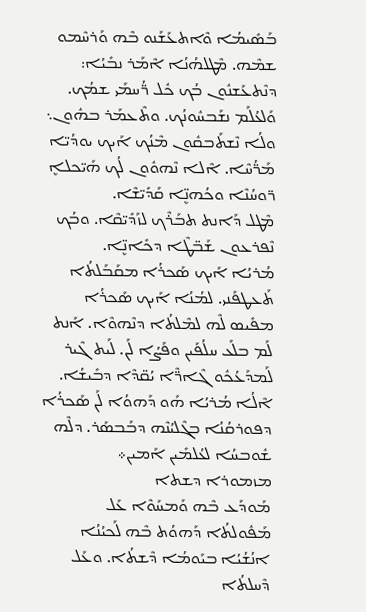ܒܰܣܺܝܡܳܐ ܘܶܐܬܥܰܫܰܢܘ ܒܶܗ ܘܰܪܚܶܡܘ ܫܡܶܗ. ܡܶܛܠܗܳܢܳܐ ܐܶܡܰܪ ܢܒܺܝܳܐ:
ܕܢܶܬܥܰܫܢܽܘܢ ܒܳܟ ܟܽܠ ܪ̈ܳܚܡܰܝ ܫܡܳܟ. ܘܰܠܥܳܠܰܡ ܢܫܰܒܚܽܘܢܳܟ. ܘܬܶܥܡܰܪ ܒܗܽܘܢ܆ ܘܠܳܐ ܢܶܫܬܰܒܩܽܘܢ ܡܶܢܳܟ ܐܰܝܟ ܝܘܕܳܝ̈ܐ ܡܰܪ̈ܳܚܶܐ. ܐܶܠܐ ܢܶܗܘܽܘܢ ܠܳܟ ܗܰܝ̈ܟܠܐܷ ܪ̈ܘܚܳܢܶܐ ܘܟܳܗܢܷ̈ܐ ܩܰܕܺܝ̈ܫܶܐ.
ܡܶܛܠ ܕܰܐܢܬ ܬܒܰܪܶܟ ܠܙܰܕܺܝ̈ܩܶܐ. ܘܒܳܟ ܢܶܦܪܥܘܢ ܫܰܒ̈ܛܶܐ ܕܟܺܐܢܷ̈ܐ.
ܡܳܪܝܳܐ ܐܰܝܟ ܣܰܟܪܳܐ ܡܩܰܒܰܠܬܳܐ ܬܰܥܛܦܰܢܝ. ܠܡܳܢܳܐ ܐܰܝܟ ܣܰܟܪܳܐ ܡܦܺܝܣ ܠܶܗ ܠܡܶܠܬܳܐ ܕܢܶܗܘܶܐ. ܐܰܢܬ ܠܰܡ ܒܠܰܥ ܚܠܳܦܰܝܢ ܘܦܰܨܳܐ ܠܰܢ. ܠܰܝܬ ܓܶܝܪ ܠܰܡܕܰܥܳܟܽܘ ܓܶܐܪ̈ܶܐ ܝܳܩ̈ܕܶܐ ܕܒܺܝܫܳܐ. ܐܶܠܳܐ ܡܳܪܝܳܐ ܗܰܘ ܕܰܗܘܳܐ ܠܰܢ ܣܰܟܪܳܐ ܕܦܘܪܩܳܢܳܐ ܒܓܶܠܝܳܢܶܗ ܕܒܰܒܣܰܪ. ܕܠܶܗ ܫܽܘܒܚܳܐ ܠܥܳܠܡܺܝܢ ܐܰܡܝܢ܀
ܡܙܡܘܪܐ ܕܫܬܐ
ܡܰܘܕܰܥ ܒܶܗ ܘܰܡܚܰܘܶܐ ܥܰܠ ܡܰܦܽܘܠܬܳܐ ܕܰܗܘܳܬ ܒܶܗ ܠܰܟܝܳܢܳܐ ܐܢܳܫܳܝܳܐ ܒܝܰܘܡܳܐ ܕܶܫܬܳܐ. ܘܥܰܠ ܕܶܚܠܬܳܐ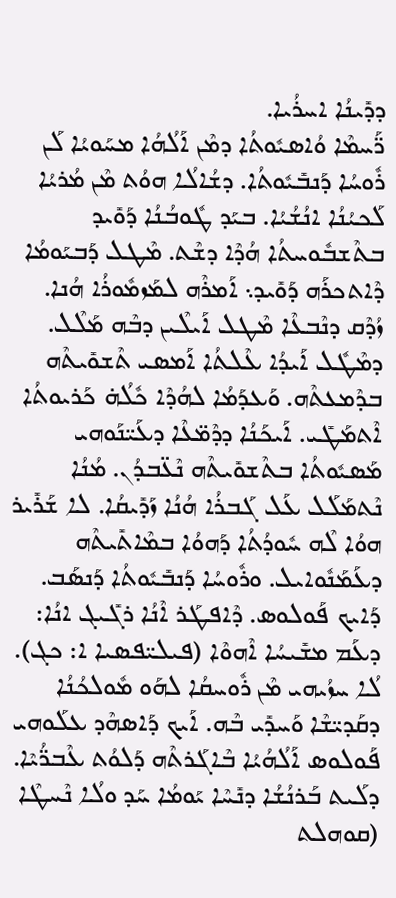ܕܕܺܝܢܳܐ ܐܚܪܳܝܐ.
ܪ̈ܰܚܡܶܐ ܘܳܐܣܝܽܘܬܳܐ ܕܡܶܢ ܐܰܠܳܗܳܐ ܡܚܰܘܝܳܐ ܠܰܢ ܪܽܘܚܳܐ ܕܰܢܒܺܝܽܘܬܳܐ. ܕܫܳܐܠܳܐ ܗܘܳܬ ܡܶܢ ܡܳܪܝܳܐ ܠܰܟܝܳܢܳܐ ܐܢܳܫܳܝܳܐ. ܒܝܰܕ ܛܽܘܒܳܢܳܐ ܕܰܘܺܝܕ ܒܬܶܫܒܽܘܚܬܳܐ ܗܳܕܶܐ ܕܫܶܬ. ܡܶܛܠ ܕܰܒܝܰܘܡܳܐ ܕܶܐܬܟܪܰܗ ܕܰܘܺܝܕ܆ ܐܰܡܪܶܗ ܠܡܰܙܡܽܘܪܳܐ ܗܳܢܐ. ܙܳܕܶܩ ܕܢܶܒܥܶܐ ܡܶܛܠ ܐܰܝܠܶܝܢ ܕܒܶܗ ܡܰܠܶܠ. ܕܡܶܛܽܠ ‌ܐܰܝܕܳܐ ܥܶܠܬܳܐ ܐܰܡܣܝ ܬܶܫܘܺܝܬܶܗ ܒܕܶܡܥܬܶܗ. ܘܰܥܕܰܡܳܐ ܠܗܳܕܶܐ ܟܽܠܳܗ̇ ܟܰܪܝܘܬܳܐ ܐܶܬܡܰܛܺܝ. ܐܰܝܟܰܢܳܐ ܕܕܶܡ̈ܥܶܐ ܕܥܰܝ̈ܢܰܘܗܝ ܡܰܣܝܽܘܬܳܐ ܒܬܶܫܘܺܝܬܶܗ ܢܶܥ̈ܒܕܳܢ. ܡܳܢܳܐ ܢܶܬܡܰܠܰܠ ܥܰܠ ܓܰܒܪܳܐ ܗܳܢܳܐ ܙܰܕܺܝܩܳܐ. ܠܐ ܫܰܪܺܝܪ ܗܘܳܐ ܠܶܗ ܚܽܘܕܳܬܳܐ ܕܰܗܘܳܐ ܒܡܶܐܬܺܝܬܶܗ ܕܥܰܡܰܢܽܘܐܝܠ. ܘܪܽܘܚܳܐ ܕܰܢܒܺܝܽܘܬܳܐ ܕܰܢܣܰܒ. ܕܰܐܝܟ ܦܰܘܠܘܣ. ܕܶܐܦܛܰܪ ܐܶܢܳܐ ܪܓܺܝܓ ܐܢܳܐ: ܕܥܰܡ ܡܫܺܝܚܳܐ ܐܶܗܘܶܐ (ܦܝܠܝ̈ܦܣܝܐ ܐ: ܟܓ). ܠܳܐ ܚܙܳܝܗܝ ܡܶܢ ܪܽܘܚܩܳܐ ܠܗܰܘ ܡܽܘܠܟܳܢܳܐ ܕܩܰܕܝ̈ܫܶܐ ܘܰܚܕܺܝ ܒܶܗ. ܐܰܝܟ ܕܰܐܣܗܶܕ ܥܠܰܘܗܝ ܦܰܘܠܘܣ ܐܰܠܳܗܳܝܳܐ ܒܶܐܓܰܪܬܶܗ ܕܰܠܘܳܬ ܥܶܒܪ̈ܳܝܶܐ. ܕܠܰܝܬ ܒܰܪܢܳܫܳܐ ܕܢܺܚܶܐ ܝܰܘܡܳܐ ܚܰܕ ܘܠܳܐ ܢܶܚܛܶܐ (ܩܘܗܠܬ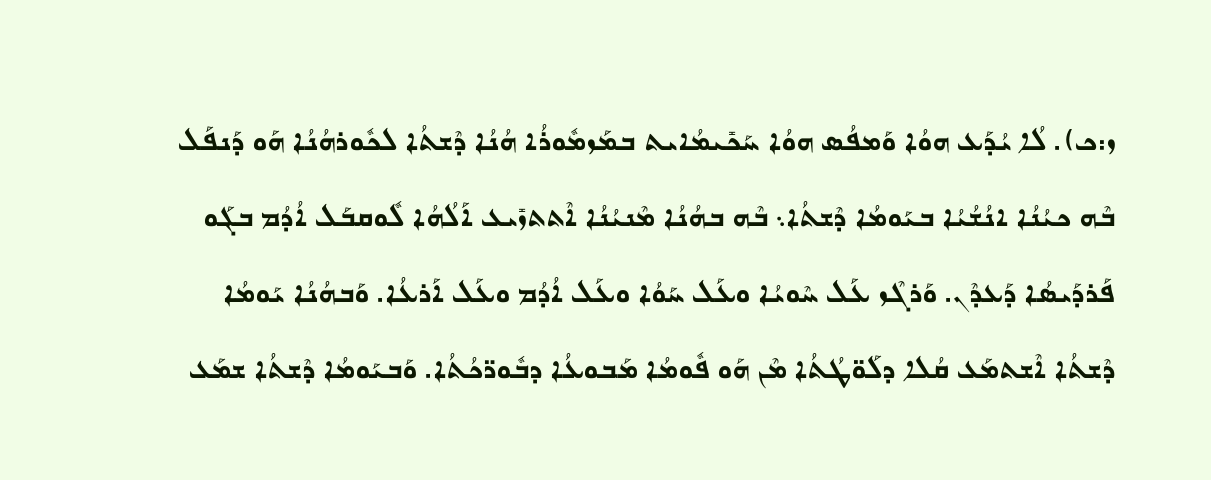ܙ:ܟ). ܠܳܐ ܝܳܕܰܥ ܗܘܳܐ ܘܰܡܦܳܣ ܗܘܳܐ ܚܰܟܺܝܡܳܐܝܬ ܒܡܰܙܡܽܘܪܳܐ ܗܳܢܳܐ ܕܶܫܬܳܐ ܠܟܽܘܪܗܳܢܳܐ ܗܰܘ ܕܰܢܦܰܠ ܒܶܗ ܟܝܳܢܳܐ ܐܢܳܫܳܝܳܐ ܒܝܰܘܡܳܐ ܕܶܫܬܳܐ܆ ܒܶܗ ܒܗܳܢܳܐ ܡܶܢܝܳܢܳܐ ܐܶܬܬܙܺܝܥ ܐܰܠܳܗܳܐ ܠܽܘܩܒܰܠ ‌ܐܳܕܳܡ ܒܓܰܘ ܦܰܪܕܰܝܣܳܐ ܕܰܥܕܶܢ. ܘܰܪܓܶܙ ܥܰܠ ܚܶܘܝܳܐ ܘܥܰܠ ܚܰܘܳܐ ܘܥܰܠ ‌ܐܳܕܳܡ ܘܥܰܠ ‌ܐܰܪܥܳܐ. ܘܰܒܗܳܢܳܐ ܝܰܘܡܳܐ ܕܶܫܬܳܐ ܐܶܫܬܡܰܥ ܩܳܠܐ ܕܠܰܘ̈ܛܳܬܳܐ ܡܶܢ ܗܰܘ ܦܽܘܡܳܐ ܡܰܒܘܥܳܐ ܕܒܽܘܪ̈ܟܳܬܳܐ. ܘܰܒܝܰܘܡܳܐ ܕܶܫܬܳܐ ܫܡܰܥ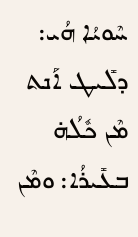ܚܶܘܝܳܐ ܗܳܝ: ܕܠܺܝܛ ܐܰܢܬ ܡܶܢ ܟܽܠܳܗ̇ ܒܥܺܝܪܳܐ: ܘܡܶܢ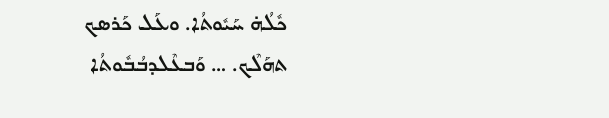ܟܽܠܳܗ̇ ܚܰܝܽܘܬܳܐ. ܘܥܰܠ ܟܰܪܣܟ ܬܗܰܠܶܟ. … ܘܰܒܥܶܠܕܒܳܒܽܘܬܳܐ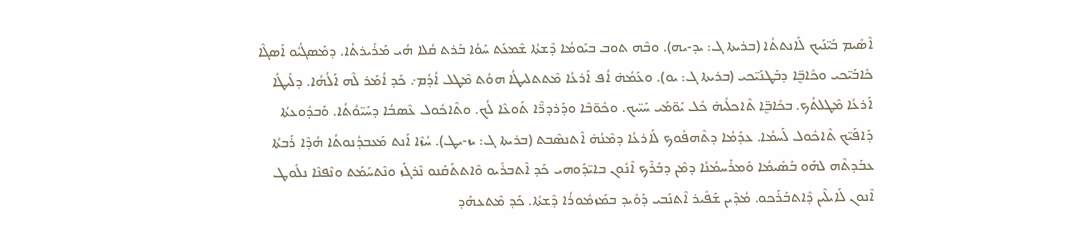ܐܶܣܺܝܡ ܒܰܝ̈ܢܰܝܟ ܠܰܐܢܬܬܳܐ (ܒܪܝܬܐ ܓ: ܝܕ-ܝܗ). ܘܒܶܗ ܬܘܒ ܒܝܰܘܡܳܐ ܕܶܫܬܳܐ ܫܶܡܥܰܬ ܚܰܘܳܐ ܒܰܪܬ ܩܳܠܐ ܗܳܝ ܡܰܪܺܝܪܬܳܐ. ܕܡܰܣܓܳܝܽܘ ܐܰܣܓܶܐ ܟܺܐܒܰܝ̈ܟܝ ܘܟܺܐܒܷ̈ܐ ܕܒܰܛܢܰܝ̈ܟܝ (ܒܪܝܬܐ ܓ: ܝܘ). ܘܥܰܡܳܗ̇ ܐܳܦ ܐܰܪܥܳܐ ܡܶܬܬܠܝܛܳܐ ܗܘܳܬ ܡܶܛܠ ‌ܐܳܕܳܡ܇ ܟܰܕ ܐܳܡܰܪ ܠܶܗ ܐܰܠܳܗܳܐ. ܕܠܺܝܛܳܐ ܐܰܪܥܳܐ ܡܶܛܠܬܳܟ. ܒܟܺܐܒܷ̈ܐ ܬܶܐܟܠܺܝܗ̇ ܟܽܠ ܝܰܘ̈ܡܰܝ ܚܰܝ̈ܝܟ. ܘܟܽܘ̈ܒܶܐ ܘܕܰܪܕܪ̈ܶܐ ܬܰܘܥܶܐ ܠܳܟ. ܘܬܶܐܟܽܘܠ ܥܶܣܒܳܐ ܕܚܰܝ̈ܘܳܬܳܐ. ܘܰܒܕܽܘܥܬܳܐ ܕܰܐܦܰܝ̈ܟ ܬܶܐܟܽܘܠ ܠܰܚܡܳܐ. ܥܕܰܡܳܐ ܕܬܶܗܦܽܘܟ ܠܰܐܪܥܳܐ ܕܡܶܢܳܗ̇ ܐܶܬܢܣܶܒܬ (ܒܪܝܬܐ ܓ: ܝܙ-ܝܛ). ܚܳܙܶܐ ܐܰܢܬ ܡܰܥܒܕܳܢܘܬܳܐ ܗܳܕܶܐ ܪܰܒܬܳܐ ܥܒܰܕܬܶܗ ܠܗܰܘ ܒܰܣܺܝܡܳܐ ܘܰܡܪܰܚܡܳܢܳܐ ܕܡܶܢ ܕܒܰܪܶܟ ܐܶܢܽܘܢ ܒܐܝ̈ܕܰܘܗܝ ܟܰܕ ܐܶܬܒܪܺܝܘ ܘܶܐܬܬܰܩܰܢܘ ܢܶܪܓܰܙ ܘܢܶܬܚܰܡܰܬ ܘܢܶܦܢܶܐ ܢܠܽܘܛ ܐܶܢܘܢ ܠܰܐܝܠܶܝܢ ܕܶܐܬܒܰܪܰܟܘ. ܡܳܕܶܝܢ ܫܰܦܺܝܪ ܐܶܬܢܰܒܝ ܕܰܘܺܝܕ ܒܡܰܙܡܽܘܪܳܐ ܕܶܫܬܳܐ. ܟܰܕ ܡܶܬܥܗܰܕ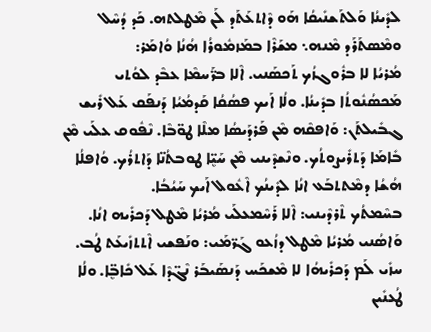ܠܕܺܝܢܳܐ ܘܰܠܬܰܫܢܺܝܩܳܐ ܗܰܘ ܕܶܐܬܥܰܬܰܕ ܠܰܢ ܡܶܛܠܬܗ. ܟܰܕ ܕܳܚܶܠ ܘܡܶܣܬܰܪܰܕ ܡܶܢܗ܆ ܡܫܰܪܶܐ ܒܡܰܙܡܽܘܪܳܐ ܗܳܢܳܐ ܘܳܐܡܰܪ:
ܡܳܪܝܳܐ ܠܐ ܒܪܽܘܓܙܳܟ ܬܰܟܣܰܢܝ. ܐܶܠܐ ܒܪ̈ܰܚܡܶܐ ܥܒܶܕ ܠܘܳܬܝ ܡܰܟܣܳܢܽܘܬܳܐ ܒܕܺܝܢܳܐ. ܘܠܳܐ ܐܰܝܟ ܦܣܳܩܳܐ ܩܰܕܡܳܝܳܐ ܕܰܢܦܰܩ ܥܰܠ ܪܺܝܫ ܓܒܺܝܠܬܰܢ: ܘܰܐܦܩܶܗ ܡܶܢ ܦܰܪܕܰܝܣܳܐ ܡܠܶܐ ܛܘ̈ܒܶܐ. ܢܶܦܽܘܩ ܥܠܰܝ ܡܶܢ ܒܺܐܡܰܐ ܕܰܬܪܺܝܨܘܬܳܟ. ܘܢܶܫܕܶܝܢܝ ܡܶܢ ܚܰܝܷ̈ܐ ܛܘܒܬܳܢ̈ܐ ܕܰܐܬܪܳܟ. ܘܳܐܦܠܳܐ ܗܳܫܳܐ ܕܡܶܬܬܒܰܥ ܐܢܳܐ ܠܕܺܝܢܳܟ ܐܶܥܽܘܠ ‌ܐܰܝܟ ܚܰܝܳܒܳܐ.
ܒܚܶܡܬܳܟ ܬܶܪܕܶܝܢܝ: ܐܶܠܐ ܪܰܚܶܡܥܠܰܝ ܡܳܪܝܳܐ ܡܶܛܠ ܕܰܟܪܺܝܗ ܐܢܳܐ. ܘܰܐܣܳܢܝ ܡܳܪܝܳܐ ܡܶܛܠ ܕܙܳܥܘ ܓܰܪ̈ܡܰܝ: ܘܢܰܦܫܝ ܐܶܬܬܙܺܝܥܰܬ ܛܳܒ. ܚܙܺܝ ܠܰܡ ܕܰܟܪܺܝܗܳܐ ܠܐ ܡܶܫܟܰܚ ܕܰܢܣܰܝܒܰܪ ܢܶܓ̈ܕܶܐ ܥܰܠ ܟܺܐܒܷ̈ܐ. ܘܠܳܐ ܛܳܥܢܺܝܢ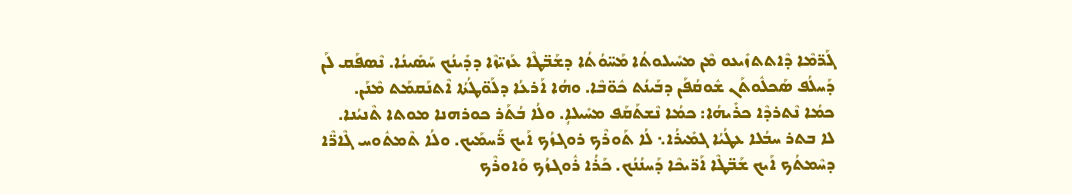ܓܰܪ̈ܡܶܐ ܕܶܐܬܬܙܺܝܥܘ ܡܶܢ ܡܚܺܝܠܘܬܳܐ ܡܰܚ̈ܘܳܬܳܐ ܕܫܰܒ̈ܛܶܐ ܥܰܙܝ̈ܙܶܐ ܕܕܺܝܢܳܟ ܚܰܣܺܝܢܳܐ. ܢܶܣܦܰܩ ܠܰܢ ܕܰܚܠܳܦ ܣܰܟܠܽܘܬܰܢ ܫܽܘܩܳܦܰܢ ܕܒܰܝܢܳܬ ܟܽܘ̈ܒܶܐ. ܘܗܳܐ ܐܰܪܥܳܐ ܕܠܰܘ̈ܛܳܬܳܐ ܐܶܬܢܰܩܡܰܬ ܡܶܢܰܢ. ܟܡܳܐ ܢܶܬܪܕܶܐ ܟܪܺܝܗܳܐ: ܟܡܳܐ ܢܶܫܬܰܩܰܦ ܡܚܺܝܠܐܴ. ܘܠܳܐ ܒܳܬܰܪ ܟܘܪܗܢܐ ܡܘܬܐ ܬܶܢܝܳܢܐ. ܠܐ ܒܬܪ ܚܒܳܠܐ ܥܛܳܝܳܐ ܓܡܺܝܪܳܐ܆ ܠܳܐ ܬܰܘܪܶܟ ܪܘܓܙܳܟ ܐܰܝܟ ܪ̈ܰܚܡܰܝܟ. ܘܠܳܐ ܬܶܡܬܽܘܚ ܓܶܐܪ̈ܶܐ ܕܚܶܡܬܳܟ ܐܰܝܟ ܫܰܒ̈ܛܶܐ ܐܰܪ̈ܝܟܶܐ ܕܰܚܢܳܢܳܟ. ܟܰܪܳܐ ܪܽܘܓܙܳܟ ܘܰܐܘܪܶܟ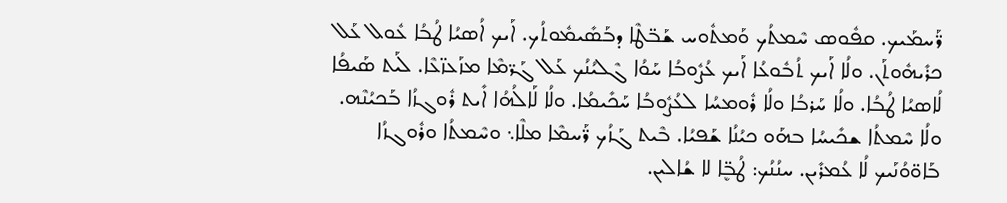ܪ̈ܰܚܡܰܝܟ. ܩܦܽܘܣ ܚܶܡܬܳܟ ܘܰܡܬܽܘܚ ܫܰܒ̈ܛܶܐ ܕܒܰܣܺܝܡܽܘܬܳܟ. ܐܰܝܟ ܐܳܣܝܳܐ ܛܳܒܳܐ ܥܽܘܠ ܥܰܠ ܟܪܺܝܗܽܘܬܰܢ. ܘܠܳܐ ܐܰܝܟ ܬܳܒܽܘܥܳܐ ܐܰܝܟ ܥܳܨܽܘܒܳܐ ܚܰܘܳܐ ܓܶܠܝܳܢܳܟ ܥܰܠ ܓܰܪ̈ܡܶܐ ܡܙܰܥܙ̈ܥܶܐ. ܠܰܝܬ ܣܰܝܦܳܐ ܠܳܐܣܝܳܐ ܛܳܒܳܐ. ܘܠܳܐ ܚܰܪܒܳܐ ܘܠܳܐ ܪܽܘܡܚܳܐ ܠܥܳܨܽܘܒܳܐ ܚܰܟܺܝܡܳܐ. ܘܠܳܐ ܠܰܐܠܳܗܳܐ ܐܺܝܬ ܪܽܘܓܙܳܐ ܒܰܟܝܳܢܶܗ. ܘܠܳܐ ܚܶܡܬܳܐ ܫܟܺܝܚܳܐ ܒܗܰܘ ܟܝܳܢܳܐ ܫܰܦܝܳܐ. ܒܶܝܬ ܓܰܙܳܟ ܪ̈ܰܚܡܶܐ ܡܠܶܐ܆ ܘܚܶܡܬܳܐ ܘܪܽܘܓܙܳܐ ܒܰܐܘ̈ܘܳܢܰܝܟ ܠܳܐ ܥܳܡܪܺܝܢ. ܚܢܳܢܳܟ: ܛܳܒܷ̈ܐ ܠܐ ܫܳܐܠܝܢ.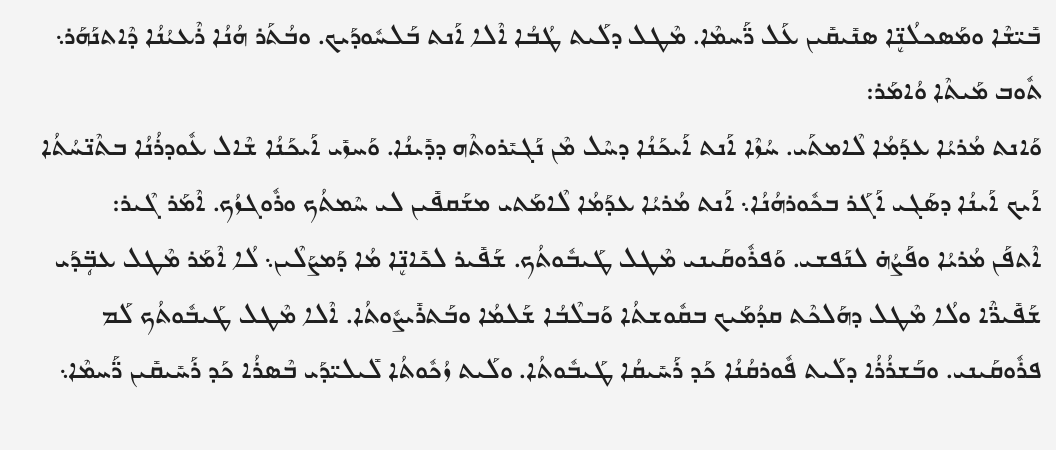ܒܺܝ̈ܫܶܐ ܘܡܰܣܟܠܳܢܷ̈ܐ ܣܢܺܝܩܺܝܢ ܥܰܠ ܪ̈ܰܚܡܶܐ. ܡܶܛܠ ܕܠܰܝܬ ܛܳܒܳܐ ܐܶܠܐ ܐܰܢܬ ܒܰܠܚܽܘܕܰܝܟ. ܘܒܳܬܰܪ ܗܳܢܳܐ ܪܶܥܝܳܢܳܐ ܕܶܐܬܢܰܗܰܪ܆ ܬܽܘܒ ܡܰܝܬܶܐ ܘܳܐܡܰܪ:
ܘܰܐܢܬ ܡܳܪܝܳܐ ܥܕܰܡܳܐ ܠܶܐܡܬܰܝ. ܚܳܙܶܐ ܐܰܢܬ ܐܰܝܟܰܢܳܐ ܕܚܶܠ ܡܶܢ ܢܰܓܝܺܪܘܬܶܗ ܕܕܺܝܢܳܐ. ܘܰܚܙܺܝ ܐܰܝܟܰܢܳܐ ܫܶܐܠ ܥܽܘܕܪܳܢܳܐ ܒܬܶܢ̈ܚܳܬܳܐ ܐܰܝܟ ܐܰܝܢܳܐ ܕܣܰܓܝ ܐܰܓܰܪ ܒܟܽܘܪܗܳܢܳܐ܆ ܐܰܢܬ ܡܳܪܝܳܐ ܥܕܰܡܳܐ ܠܶܐܡܰܬܝ ܡܫܰܩܦܺܝܢ ܠܝ ܚܶܡܬܳܟ ܘܪܽܘܓܙܳܟ. ܐܶܡܰܪ ܓܶܝܪ:
ܐܶܬܦܰܢ ܡܳܪܝܳܐ ܘܦܰܨܳܗ̇ ܠܢܰܦܫܝ. ܘܰܦܪܽܘܩܰܝܢܝ ܡܶܛܠ ܛܰܝܒܽܘܬܳܟ. ܫܰܦܺܝܪ ܠܟܺܐܢܷ̈ܐ ܡܳܐ ܕܰܡܨܰܠܶܝܢ܆ ܠܳܐ ܐܶܡܰܪ ܡܶܛܠ ܥܒܴ̈ܕܰܝ ܫܰܦܺܝܪ̈ܶܐ ܘܠܳܐ ܡܶܛܠ ܕܗܰܠܟܶܬ ܩܕܳܡܰܝܟ ܒܩܽܘܫܬܳܐ ܘܰܒܠܶܒܳܐ ܫܰܠܡܳܐ ܘܒܰܬܪܺܝܨܽܘܬܳܐ. ܐܶܠܐ ܡܶܛܠ ܛܰܝܒܽܘܬܳܟ ܠܰܡ ܦܪܽܘܩܰܝܢܝ. ܘܒܰܫܪܳܪܳܐ ܕܠܰܝܬ ܦܽܘܪܩܳܢܳܐ ܟܰܕ ܪܰܚܺܝܩܳܐ ܛܰܝܒܽܘܬܳܐ. ܘܠܰܝܬ ܙܳܟܽܘܬܳܐ ܠܺܝܠܝ̈ܕܰܝ ܒܶܣܪܳܐ ܟܰܕ ܪܰܚܺܝܩܺܝܢ ܪ̈ܰܚܡܶܐ܆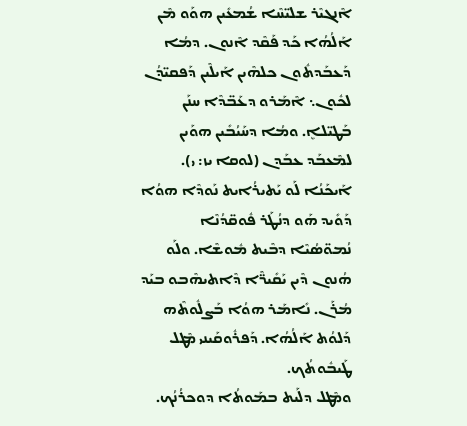ܐܶܢܓܝܶܪ ܫܠܝ̈ܚܶܐ ܫܳܡܥܺܝܢ ܗܘܰܘ ܡܶܢ ܐܰܠܳܗܳܐ ܟܰܕ ܦܰܩܶܕ ܐܶܢܘܢ. ܕܡܳܐ ܕܰܥܒܰܕܬܽܘܢ ܟܠܗܶܝܢ ܐܰܝܠܶܝܢ ܕܰܦܩܝ̈ܕܳܢ ܠܟܽܘܢ܆ ܐܶܡܰܪܘ ܕܥܰܒ̈ܕܶܐ ܚܢܰܢ ܒܰܛܝ̈ܠܐܷ. ܘܡܳܐ ܕܚܰܝܳܒܺܝܢ ܗܘܰܝܢ ܠܡܶܥܒܰܕ ܥܒܰܕܢ (ܠܘܩܐ ܝܙ: ܝ). ܐܰܝܟܰܢܳܐ ܠܰܘ ܝܰܬܝܪܳܐܝܬ ܢܰܘܕܶܐ ܗܘܳܐ ܕܰܘܺܝܕ ܗܰܘ ܕܢܳܛܰܪ ܦܽܘܩ̈ܕܳܢܶܐ ܢܳܡܘ̈ܣܳܝܶܐ ܕܒܶܝܬ ܡܽܘܫܶܐ. ܘܠܰܘ ܗܳܢܘܢ ܕܶܝܢ ܝܰܩܺܝܪ̈ܶܐ ܕܶܐܬܝܗܶܒܘ ܒܝܰܕ ܡܳܪܰܢ. ܢܺܐܡܰܪ ܗܘܳܐ ܒܰܨܠܽܘܬܶܗ ܕܰܠܘܳܬ ܐܰܠܳܗܳܐ. ܕܰܦܪܽܘܩܰܝܢܝ ܡܶܛܠ ܛܰܝܒܽܘܬܳܟ.
ܘܡܶܛܠ ܕܠܰܝܬ ܒܡܰܘܬܳܐ ܕܘܟܪܳܢܳܟ.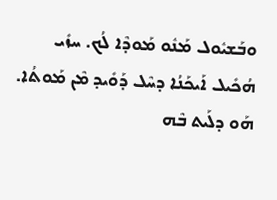ܘܒܰܫܝܽܘܠ ܡܰܢܽܘ ܡܰܘܕܶܐ ܠܳܟ. ܚܙܺܝ ܗܳܟܺܝܠ ‌ܐܰܝܟܰܢܳܐ ܕܚܶܠ ܕܰܘܺܝܕ ܡܶܢ ܡܰܘܬܳܐ. ܗܰܘ ܕܠܰܝܬ ܒܶܗ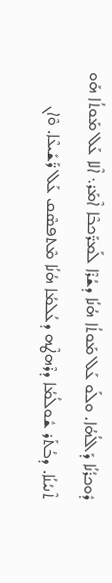ܕܽܘܟܪܳܢܳܐ ܕܰܐܠܳܗܳܐ. ܘܠܰܘ ܥܰܠ ܡܰܘܬܳܐ ܗܳܢܳܐ ܕܫܳܪܶܐ ܠܰܡܪ̈ܰܟܒܶܐ ܐܶܡܰܪ܆ ܐܶܠܐ ܥܰܠ ܡܰܘܬܳܐ ܗܰܘ ܬܶܢܝܳܢܳܐ. ܕܒܳܬܰܪ ܫܽܘܠܳܡܳܐ ܕܪܶܗܛܶܗ ܕܥܳܠܡܳܐ ܗܳܢܳܐ ܡܶܬܦܣܶܩ ܥܰܠ ܪ̈ܰܫܺܝܥܶܐ. ܘܶܐܢ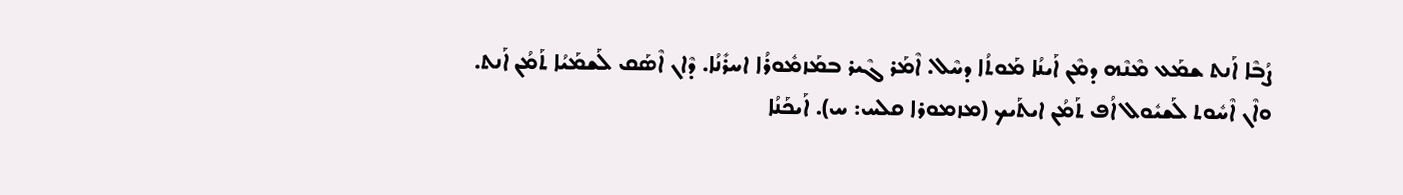ܨܳܒܶܐ ܐܰܢܬ ܫܡܰܥ ܡܶܢܶܗ ܕܡܶܢ ܐܰܝܢܳܐ ܡܰܘܬܳܐ ܕܚܶܠ. ܐܶܡܰܪ ܓܶܝܪ ܒܡܰܙܡܽܘܪܳܐ ܐܚܪܺܢܳܐ. ܕܶܐܢ ܐܶܣܰܩ ܠܰܫܡܰܝܳܐ ܬܰܡܳܢ ܐܰܢܬ. ܘܐܶܢ ܐܶܚܽܘܬ ܠܰܫܝܽܘܠ ‌ܐܳܦ ܬܰܡܳܢ ܐܝܬܰܝܟ (ܡܙܡܘܪܐ ܩܠܚ: ܚ). ܐܰܝܟܰܢܳܐ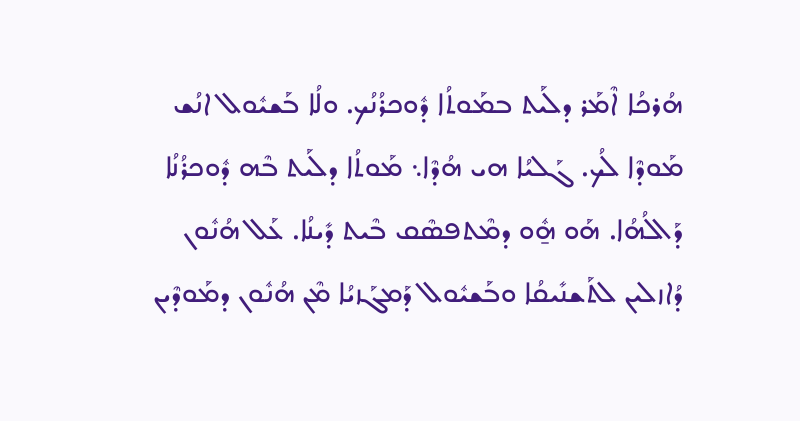ܗܳܪܟܳܐ ܐܶܡܰܪ ܕܠܰܝܬ ܒܡܰܘܬܳܐ ܕܽܘܟܪܳܢܳܟ. ܘܠܳܐ ܒܰܫܝܽܘܠ ܐܢܳܫ ܡܰܘܕܶܐ ܠܳܟ. ܓܰܠܝܳܐ ܗܝ ܗܳܕܶܐ܆ ܡܰܘܬܳܐ ܕܠܰܝܬ ܒܶܗ ܕܽܘܟܪܳܢܳܐ ܕܰܐܠܳܗܳܐ. ܗܰܘ ܗ̱ܽܘ ܕܡܶܬܦܣܶܩ ܒܶܝܬ ܕܺܝܢܳܐ. ܥܰܠ ܗܳܢܽܘܢ ܕܳܐܙܠܝܢ ܠܬܰܫܢܺܝܩܳܐ ܘܒܰܫܝܽܘܠ ܕܰܡܓܰܙܝܳܐ ܡܶܢ ܗܳܢܽܘܢ ܕܡܰܘܕܶܝܢ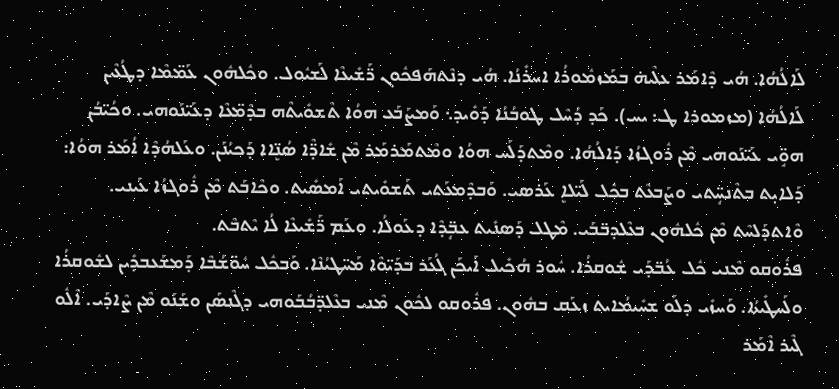ܠܰܐܠܳܗܳܐ. ܗܳܝ ܕܶܐܡܰܪ ܥܠܶܝܗ̇ ܒܡܰܙܡܽܘܪܳܐ ܐܚܪܺܢܳܐ. ܗܳܝ ܕܢܶܬܗܰܦܟܽܘܢ ܪ̈ܰܫܺܝܥܶܐ ܠܰܫܝܽܘܠ. ܘܟܽܠܗܽܘܢ ܥܰܡ̈ܡܶܐ ܕܛܳܥܶܝܢ ܠܰܐܠܳܗܳܐ (ܡܙܡܘܪܐ ܛ: ܝܚ). ܟܰܕ ܕܳܚܶܠ ܛܘܒܳܢܳܐ ܕܰܘܺܝܕ܆ ܘܰܡܨܰܒܰܥ ܗܘܳܐ ܬܶܫܘܺܝܬܶܗ ܒܕܶܡ̈ܥܶܐ ܕܥܰܝ̈ܢܰܘܗܝ. ܘܟܳܝ̈ܒܳܢ ܗܘܱ̈ܝ ܥܰܝ̈ܢܰܘܗܝ ܡܶܢ ܪܽܘܓܙܳܐ ܕܰܐܠܳܗܳܐ. ܘܡܶܬܕܰܠܰܚ ܗܘܳܐ ܘܡܶܬܡܰܪܡܰܪ ܡܶܢ ܫܺܐܕ̈ܶܐ ܣܳܢܷ̈ܐܐ ܕܰܟܝܳܢܰܢ. ܘܥܰܠܗܳܕܶܐ ܐܳܡܰܪ ܗܘܳܐ:
ܕܰܠܐܝ̣ܬ ܒܬܶܢܚܴ̈ܬܝ ܘܨܰܒܥܶܬ ܒܟܽܠ ܠܰܝ̈ܠܐܷ ܥܰܪܣܝ. ܘܰܒܕܶܡܥܰܬܝ ܬܰܫܘܺܝܬܝ ܐܰܡܣܺܝܬ. ܘܟܶܐܒܰܬ ܡܶܢ ܪܽܘܓܙܳܐ ܥܰܝܢܝ. ܘܶܐܬܕܰܠܚܶܬ ܡܶܢ ܟܽܠܗܽܘܢ ܒܥܶܠܕܒ̈ܒܰܝ. ܡܶܛܠ ܕܰܣܢܺܝܬ ܥܒܴ̈ܕܶܐ ܕܥܰܘܠܳܐ. ܘܥܰܡ ܪ̈ܰܫܺܝܥܶܐ ܠܳܐ ܝܶܬܒܶܬ.
ܦܪܽܘܩܘ ܡܶܢܝ ܟܽܠ ܥܳܒ̈ܕܰܝ ܫܽܘܩܪܳܐ. ܚܽܘܪ ܗܳܟܺܝܠ ܐܰܝܟܰܢ ܓܳܥܰܪ ܒܕܰܝ̈ܘܶܐ ܡܰܚ̈ܛܝܳܢܶܐ. ܘܰܒܟܽܠ ܚܽܘ̈ܫܳܒܶܐ ܕܰܡܫܰܥܒܕܺܝܢ ܠܫܽܘܩܪܳܐ ܘܠܰܚܛܺܝܬܳܐ. ܘܰܚܙܺܝ ܕܠܰܘ ܫܚܺܝܡܳܐܝܬ ܙܥܰܩ ܒܗܽܘܢ. ܦܪܽܘܩܘ ܠܟܽܘܢ ܡܶܢܝ ܒܥܶܠܕ̈ܒܳܒܰܘܗܝ ܕܓܶܢܣܰܢ ܘܫܰܢܰܘ ܡܶܢ ܨܶܐܕܰܝ. ܐܶܠܽܘ ܓܶܝܪ ܐܶܡܰܪ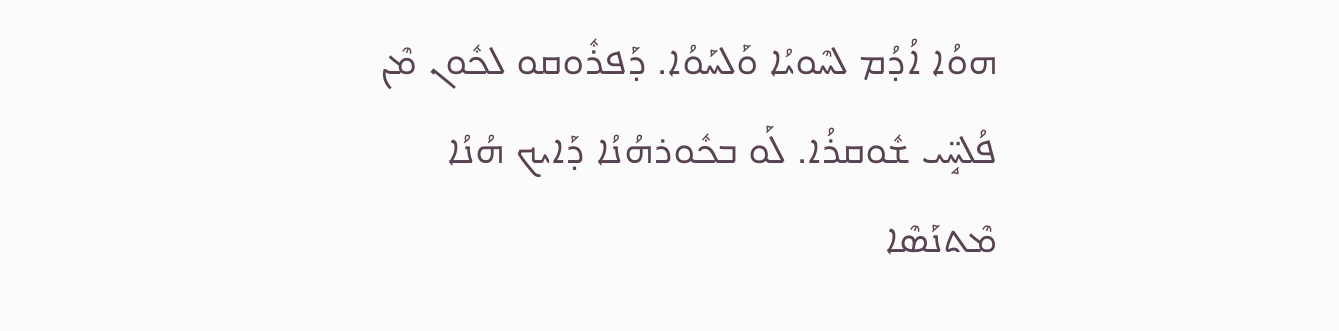ܗܘܳܐ ܐܳܕܳܡ ܠܚܶܘܝܳܐ ܘܰܠܚܰܘܳܐ. ܕܰܦܪܽܘܩܘ ܠܟܽܘܢ ܡܶܢ ܦܳܠܚܱ̈ܝ ܫܽܘܩܪܳܐ. ܠܰܘ ܒܟܽܘܪܗܳܢܳܐ ܕܰܐܝܟ ܗܳܢܳܐ ܡܶܬܢܰܣܶܐ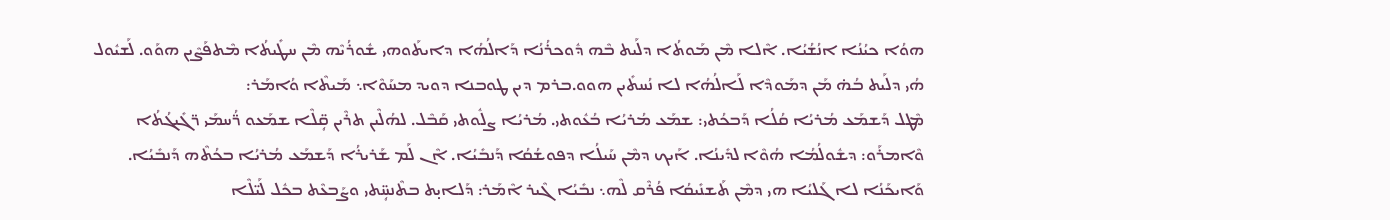ܗܘܳܐ ܟܝܳܢܳܐ ܐܢܳܫܳܝܳܐ. ܐܶܠܐ ܡܶܢ ܡܰܘܬܳܐ ܕܠܰܝܬ ܒܶܗ ܕܽܘܟܪܳܢܳܐ ܕܰܐܠܳܗܳܐ ܕܐܝܬܰܘܗܝ ܫܽܘܪܳܝܶܗ ܡܶܢ ܚܛܺܝܬܳܐ ܡܶܬܦܰܨܶܝܢ ܗܘܰܘ. ܠܰܫܝܽܘܠ ܗܳܝ ܕܠܰܝܬ ܒܳܗ̇ ܡܰܢ ܕܡܰܘܕܶܐ ܠܰܐܠܳܗܳܐ ܠܐ ܢܳܚܬܺܝܢ ܗܘܘ.ܒܪܡ ܕܝܢ ܛܘܒܢܐ ܕܘܝܕ ܡܚܰܘܶܐ܆ ܡܰܝܬܶܐ ܘܳܐܡܰܪ:
ܡܶܛܠ ܕܰܫܡܰܥ ܡܳܪܝܳܐ ܩܳܠܳܐ ܕܰܒܟܳܬܝ: ܫܡܰܥ ܡܳܪܝܳܐ ܒܳܥܽܘܬܝ. ܡܳܪܝܳܐ ܨܠܽܘܬܝ ܩܰܒܶܠ. ܠܗܳܠܶܝܢ ܬܪܶܝܢ ܩܴ̈ܠܶܐ ܫܡܰܥܘ ܪ̈ܳܚܡܰܝ ܪ̈ܓܺܝܓܳܬܳܐ ܘܶܐܡܪܰܘ: ܕܫܽܘܠܳܡܳܐ ܗܳܘܶܐ ܠܕܺܝܢܳܐ. ܐܰܝܟ ܕܡܶܢ ܚܰܝܠܳܐ ܕܦܘܫܳܩܳܐ ܕܰܢܒܺܝܳܐ. ܐܶܢ ܠܰܡ ܫܰܪܝܪܳܐ ܕܰܫܡܰܥ ܡܳܪܝܳܐ ܒܟܳܬܶܗ ܕܰܢܒܺܝܳܐ. ܘܰܐܝܟܰܢܳܐ ܠܐ ܓܰܠܝܳܐ ܗܝ ܕܡܶܢ ܬܰܫܢܺܝܩܳܐ ܦܳܪܶܩ ܠܶܗ܆ ܢܒܺܝܳܐ ܓܶܝܪ ܐܶܡܰܪ: ܕܰܠܐܝ̣ܬ ܒܬܶܢܚܴ̈ܬܝ ܘܨܰܒܥܶܬ ܒܟܽܠ ܠܰܝ̈ܠܶܐ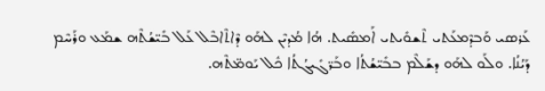ܥܰܪܣܝ ܘܰܒܕܶܡܥܰܬܝ ܬܶܫܘܺܝܬܝ ܐܰܡܣܺܝܬ. ܗܳܐ ܡܳܕܝܶܢ ܠܗܰܘ ܕܶܐܬܶܐܒܶܠ ܥܰܠ ܒܺܝ̈ܫܳܬܶܗ ܫܡܰܥ ܘܪܰܚܶܡ ܕܰܝܳܢܳܐ. ܘܠܰܘ ܠܗܰܘ ܕܫܰܠܶܡ ܒܒܺܝ̈ܫܳܬܳܐ ܘܒܰܪ̈ܓܺܝܓܳܬܳܐ ܟܽܠ ܝܰܘܡ̈ܬܶܗ.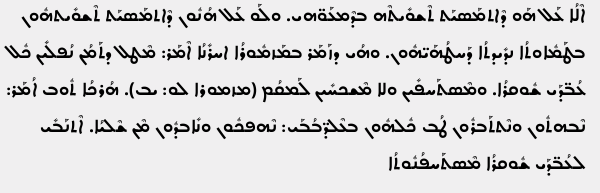ܐܶܠܳܐ ܥܰܠ ܗܰܘ ܕܶܐܬܡܰܣܝܰܬ ܬܶܫܘܺܝܬܶܗ ܒܕܶܡܥܰܘ̈ܗܝ. ܘܠܰܘ ܥܰܠ ܗܳܢܽܘܢ ܕܶܐܬܡܰܣܝܰܬ ܬܶܫܘܺܝܬܗܽܘܢ ܒܛܰܡܽܐܘܬܳܐ ܢܕܺܝܕܬܳܐ ܕܰܚܛܳܗܰܝ̈ܗܽܘܢ. ܘܗܳܝ ܕܙܰܡܰܪ ܒܡܰܙܡܽܘܪܳܐ ܐܚܪܺܢܳܐ ܐܶܡܰܪ: ܡܶܛܠ ܕܬܰܡܳܢ ܢܳܦܠܺܝܢ ܟܽܠ ܥܳܒ̈ܕܰܝ ܫܽܘܩܪܳܐ. ܘܡܶܣܬܰܚܦܺܝܢ ܘܠܐ ܡܶܫܟܚܺܝܢ ܠܰܡܩܳܡ (ܡܙܡܘܪܐ ܠܘ: ܝܒ). ܗܳܪܟܳܐ ܬܽܘܒ ܐܳܡܰܪ:
ܢܶܒܗܬܽܘܢ ܘܢܶܬܬܰܒܪܽܘܢ ܛܳܒ ܟܽܠܗܽܘܢ ܒܥܶܠܕ̈ܒܳܒܰܝ: ܢܶܗܦܟܽܘܢ ܘܢܺܐܒܕܽܘܢ ܡܶܢ ܫܶܠܝܳܐ. ܐܶܬܢܰܒܺܝ ܠܥܳܒ̈ܕܰܝ ܫܽܘܩܪܳܐ ܡܶܣܬܰܚܦܳܢܽܘܬܳܐ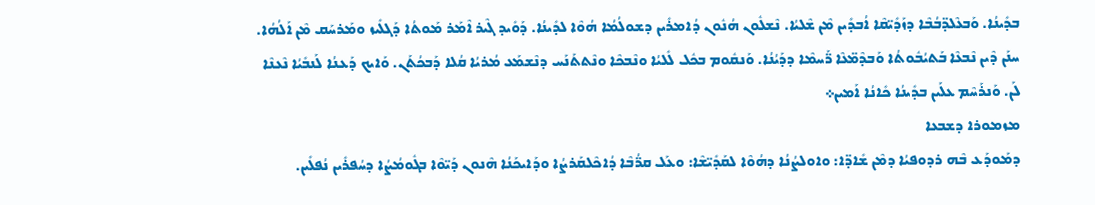ܒܕܺܝܢܳܐ. ܘܰܒܥܶܠܕ̈ܒܳܒܶܐ ܕܙܰܕܺܝ̈ܩܶܐ ܐܳܒܕܺܝܢ ܡܶܢ ܫܶܠܝܳܐ. ܢܶܫܠܽܘܢ ܗܳܢܽܘܢ ܕܳܐܡܪܺܝܢ ܕܫܘܠܳܡܳܐ ܗܳܘܶܐ ܠܕܺܝܢܳܐ. ܕܰܘܺܝܕ ܓܶܝܪ ܐܶܡܰܪ ܡܰܘܬܳܐ ܕܰܓܠܺܝܙ ܘܡܰܪܚܰܩ ܡܶܢ ܐܰܠܳܗܳܐ. ܚܢܰܢ ܕܶܝܢ ܢܶܒܥܶܐ ܒܰܬܝܳܒܽܘܬܳܐ ܘܰܒܕܶܡ̈ܥܶܐ ܪ̈ܰܚܡܶܐ ܕܕܰܝܳܢܳܐ. ܘܰܢܩܽܘܡ ܒܟܽܠ ܠܺܠܝܳܐ ܘܢܶܒܟܶܐ ܘܢܶܬܬܰܢܰܚ ܕܢܶܫܡܰܥ ܡܳܪܝܳܐ ܩܳܠܐ ܕܰܒܟܳܬܰܢ. ܘܰܐܝܟ ܕܰܥܢܳܐ ܠܰܢܒܺܝܳܐ ܢܶܥܢܶܐ ܠܰܢ. ܘܰܢܪܰܚܶܡ ܥܠܰܝܢ ܒܕܺܝܢܳܐ ܟܺܐܢܳܐ ܐܰܡܝܢ܀
ܡܙܡܘܪܐ ܕܫܒܥܐ
ܕܡܰܘܕܰܥ ܒܶܗ ܪܕܘܦܝܳܐ ܕܡܶܢ ܫܺܐܕ̈ܐ: ܘܐܘܠܨܳܢܳܐ ܕܗܳܘܶܐ ܠܩܰܕܺܝ̈ܫܶܐ: ܘܥܰܠ ܩܪ̈ܳܒܶܐ ܕܳܐܟܶܠܩܰܪܨܳܐ ܘܕܰܐܝܟܰܢܳܐ ܗܶܢܘܢ ܕܰܝ̈ܘܶܐ ܒܓܽܘܡܳܨܳܐ ܕܚܳܦܪܺܝܢ ܢܳܦܠܺܝܢ.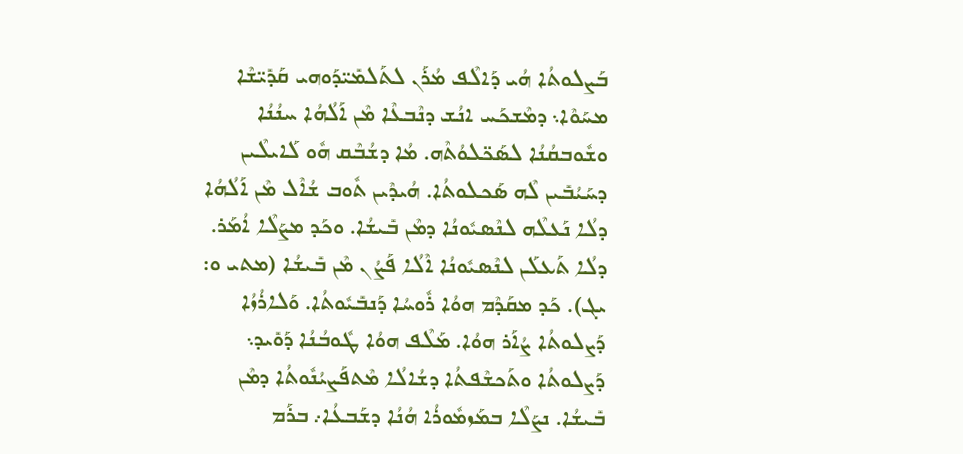ܒܰܨܠܘܬܳܐ ܗܳܝ ܕܰܐܠܶܦ ܡܳܪܰܢ ܠܬܰܠܡܺܝ̈ܕܰܘܗܝ ܩܰܕܺܝ̈ܫܶܐ ܡܚܰܘܶܐ܆ ܕܡܶܫܟܰܚ ܐܢܳܫ ܕܢܶܒܥܶܐ ܡܶܢ ܐܰܠܳܗܳܐ ܚܢܳܢܳܐ ܘܫܽܘܒܩܳܢܳܐ ܠܣܰܟ̈ܠܘܳܬܶܗ. ܡܳܐ ܕܫܳܒܶܩ ܗܽܘ ܠܰܐܝܠܶܝܢ ܕܚܰܝܳܒܺܝܢ ܠܶܗ ܣܰܟܠܘܬܳܐ. ܗܳܝܕܶܝܢ ܬܽܘܒ ܫܳܐܶܠ ܡܶܢ ܐܰܠܳܗܳܐ ܕܠܳܐ ܢܰܥܠܶܗ ܠܢܶܣܝܽܘܢܳܐ ܕܡܶܢ ܒܺܝܫܳܐ. ܘܟܰܕ ܡܨܰܠܶܐ ܐܳܡܰܪ. ܕܠܳܐ ܬܰܥܠܰܢ ܠܢܶܣܝܽܘܢܳܐ ܐܶܠܳܐ ܦܰܨܳܢ ܡܶܢ ܒܺܝܫܳܐ (ܡܬܝ ܘ: ܝܓ). ܟܰܕ ܡܩܰܕܶܡ ܗܘܳܐ ܪܽܘܚܳܐ ܕܰܢܒܺܝܽܘܬܳܐ. ܘܰܠܐܪܳܙܳܐ ܕܰܨܠܘܬܳܐ ܨܳܐܰܪ ܗܘܳܐ. ܡܰܠܶܦ ܗܘܳܐ ܛܽܘܒܳܢܳܐ ܕܰܘܺܝܕ܆ ܕܰܨܠܘܬܳܐ ܘܬܰܟܫܶܦܬܳܐ ܕܫܳܐܠܳܐ ܡܶܬܦܰܨܝܳܢܽܘܬܳܐ ܕܡܶܢ ܒܺܝܫܳܐ. ܢܨܰܠܶܐ ܒܡܰܙܡܽܘܪܳܐ ܗܳܢܳܐ ܕܫܰܒܥܳܐ܇ ܒܪܰܡ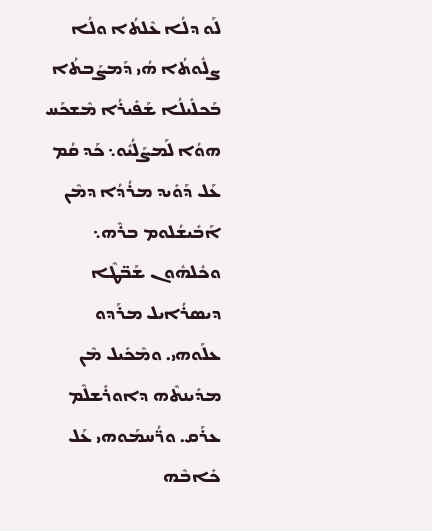ܠܰܘ ܕܠܳܐ ܥܶܠܬܳܐ ܘܠܳܐ ܨܠܽܘܬܳܐ ܗܳܝ ܕܰܡܨܰܒܬܳܐ ܒܰܟܠܺܝܠܳܐ ܫܰܦܺܝܪܳܐ ܡܶܫܟܰܚ ܗܘܳܐ ܠܰܡܨܰܠܳܝܽܘ܆ ܟܰܕ ܩܳܡ ܥܰܠ ܕܰܘܺܝܕ ܡܪܳܕܳܐ ܕܡܶܢ ܐܰܒܺܝܫܳܠܘܡ ܒܪܶܗ܆ ܘܟܽܠܗܽܘܢ ܫܰܒ̈ܛܶܐ ܕܝܣܪܳܐܝܠ ܡܪܰܕܘ ܥܠܰܘܗܝ. ܘܡܶܟܺܝܠ ܡܶܢ ܡܕܺܝܢܬܶܗ ܕܐܘܪܺܫܠܶܡ ܥܪܰܩ. ܘܪ̈ܳܚܡܰܘܗܝ ܥܰܠ ܟܺܐܒܶܗ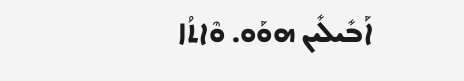ܐܰܒܺܝܠܺܝܢ ܗܘܰܘ. ܘܶܐܬܳܐ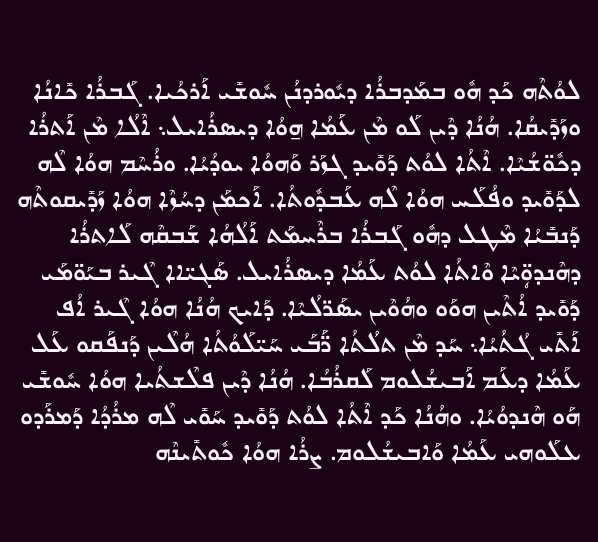ܠܘܳܬܶܗ ܟܰܕ ܗܽܘ ܒܡܰܕܒܪܳܐ ܕܝܽܘܪܕܢܳܢ ܚܽܘܫܺܝ ܐܰܪܟܳܝܐ. ܓܰܒܪܳܐ ܟܺܐܢܳܐ ܘܙܰܕܺܝܩܳܐ. ܗܳܢܳܐ ܕܶܝܢ ܠܰܘ ܡܶܢ ܥܰܡܳܐ ܗ̱ܘܳܐ ܕܝܣܪܳܐܝܠ܆ ܐܶܠܳܐ ܡܶܢ ܐܰܬܪܳܐ ܕܟܽܘ̈ܫܳܝܶܐ. ܐܶܬܳܐ ܠܘܳܬ ܕܰܘܺܝܕ ܓܙܰܪ ܘܰܗܘܳܐ ܝܘܕܳܝܳܐ. ܘܪܳܚܶܡ ܗܘܳܐ ܠܶܗ ܠܕܰܘܺܝܕ ܘܦܳܠܰܚ ܗܘܳܐ ܠܶܗ ܥܰܒܕܽܘܬܳܐ. ܐܰܟܡܰܢ ܕܚܳܙܶܐ ܗܘܳܐ ܙܰܕܺܝܩܘܬܶܗ ܕܰܢܒܺܝܳܐ ܡܶܛܠ ܕܗܽܘ ܓܰܒܪܳܐ ܒܪܶܚܡܰܬ ܐܰܠܳܗܳܐ ܫܰܒܩܶܗ ܠܰܐܬܪܳܐ ܕܗܶܢܕܘܴ̈ܝܶܐ ܘܶܐܬܳܐ ܠܘܳܬ ܥܰܡܳܐ ܕܝܣܪܳܐܝܠ. ܣܰܓܝ̈ܐܐ ܓܶܝܪ ܒܝܰܘ̈ܡܰܝ ܕܰܘܺܝܕ ܐܳܬܶܝܢ ܗܘܰܘ ܘܗܳܘܶܝܢ ܝܣܰܪ̈ܠܳܝܶܐ. ܕܰܐܝܟ ܗܳܢܳܐ ܗܘܳܐ ܓܶܝܪ ܐܳܦ ܐܰܬܺܝ ܓܳܬܳܝܳܐ܆ ܚܰܕ ܡܶܢ ܬܠܳܬܳܐ ܪ̈ܰܒܰܝ ܚܰܝ̈ܠܰܘܳܬܳܐ ܗܳܠܶܝܢ ܕܰܢܦܰܩܘ ܥܰܠ ܥܰܡܳܐ ܕܥܰܡ ܐܰܒܝܫܳܠܘܡ ܠܰܩܪܳܒܳܐ. ܗܳܢܳܐ ܕܶܝܢ ܦܠܶܫܬܳܝܐ ܗܘܳܐ ܚܽܘܫܺܝ ܗܰܘ ܗܶܢܕܘܳܝܳܐ. ܘܗܳܢܳܐ ܟܰܕ ܐܶܬܳܐ ܠܘܳܬ ܕܰܘܺܝܕ ܚܰܘܺܝ ܠܶܗ ܡܪܳܕܳܐ ܕܰܡܪܰܕܘ ܥܠܰܘܗܝ ܥܰܡܳܐ ܘܰܐܒܝܫܳܠܘܡ. ܨܪܳܐ ܗܘܳܐ ܟܽܘܬܺܝܢܶܗ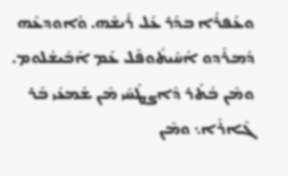ܘܥܰܦܪܳܐ ܒܕܰܪ ܥܰܠ ܪܺܝܫܶܗ. ܘܰܐܘܕܥܶܗ ܕܰܡܪܰܕܘ ܐܰܚܺܝܬܽܘܦܶܠ ܥܰܡ ܐܰܒܺܝܫܳܠܘܡ. ܘܡܶܢ ܒܳܬܰܪ ܕܶܐܨܛܰܚܺܝ ܡܶܢ ܫܰܡܥܺܝ ܒܰܪ ܓܶܐܪܳܐ܆ ܘܡܶܢ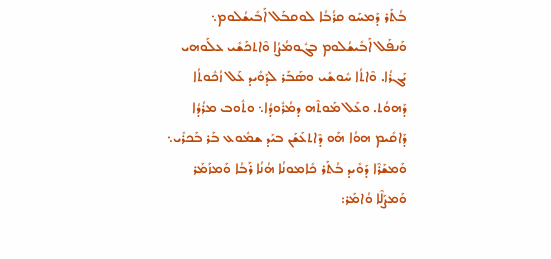ܒܳܬܰܪ ܕܰܡܚܰܘ ܩܪܳܒܳܐ ܠܘܩܒܰܠ ‌ܐܰܒܺܝܫܳܠܘܡ܆ ܘܰܢܦܰܠ ‌ܐܰܒܺܝܫܳܠܘܡ ܒܓܽܘܡܳܨܳܐ ܘܶܐܬܟܰܫܺܝ ܥܠܰܘܗܝ ܝܰܓܪܳܐ. ܘܶܐܬܳܐ ܚܽܘܫܺܝ ܘܣܰܒܰܪ ܠܕܰܘܺܝܕ ܥܰܠ ܙܳܟܽܘܬܳܐ ܕܰܗܘܳܬ. ܘܥܰܠ ܡܰܘܬܶܗ ܕܡܳܪܽܘܕܳܐ܆ ܘܬܽܘܒ ܡܪܳܕܳܐ ܕܰܐܩܺܝܡ ܗܘܳܐ ܗܰܘ ܕܶܐܬܥܰܫܰܢ ܒܝܰܕ ܫܡܽܘܥ ܒܰܪ ܒܰܟܪܺܝ܆ ܘܰܡܫܰܪܶܐ ܕܰܘܺܝܕ ܒܳܬܰܪ ܟܺܐܡܘܢܳܐ ܗܳܢܳܐ ܪܰܒܳܐ ܘܰܡܙܰܡܰܪ ܘܰܡܨܰܠܶܐ ܘܳܐܡܰܪ: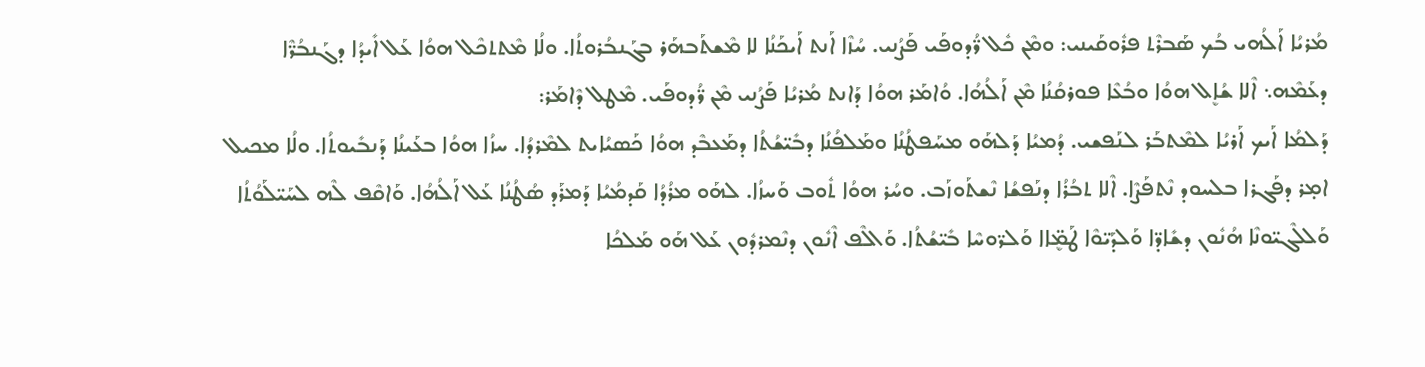ܡܳܪܝܳܐ ܐܰܠܳܗܝ ܒܳܟ ܣܰܒܪܶܬ ܦܪܽܘܩܰܝܢܝ: ܘܡܶܢ ܟܽܠ ܪ̈ܳܕܘܦܰܝ ܦܰܨܳܢܝ. ܚܳܙܶܐ ܐܰܢܬ ܐܰܝܟܰܢܳܐ ܠܐ ܡܶܫܬܰܒܗܰܪ ܒܓܰܢܒܳܪܘܬܳܐ. ܘܠܳܐ ܡܶܬܬܟܶܠ ܗܘܳܐ ܥܰܠ ‌ܐܺܝܕܳܐ ܕܓܰܢܒܳܪ̈ܶܐ ܕܥܰܡܶܗ܆ ܐܶܠܐ ܫܳܐܷܠ ܗܘܳܐ ܘܒܳܥܶܐ ܦܘܪܩܳܢܳܐ ܡܶܢ ܐܰܠܳܗܳܐ. ܘܳܐܡܰܪ ܗܘܳܐ ܕܰܐܢܬ ܡܳܪܝܳܐ ܦܰܨܳܢܝ ܡܶܢ ܪ̈ܳܕܘܦܰܝ. ܡܶܛܠ ܕܶܐܡܰܪ:
ܕܰܠܡܳܐ ܐܰܝܟ ܐܰܪܝܳܐ ܠܡܶܬܒܰܪ ܠܢܰܦܫܝ. ܕܳܡܝܳܐ ܕܰܠܗܰܘ ܡܚܰܦܛܳܢܳܐ ܘܡܰܠܦܳܢܳܐ ܕܒܺܝ̈ܫܳܬܳܐ ܕܡܰܥܒܶܕ ܗܘܳܐ ܟܰܣܝܳܐܝܬ ܠܡܶܪܕܳܐ. ܚܙܳܐ ܗܘܳܐ ܒܥܰܝܢܳܐ ܕܰܢܒܺܝܘܬܳܐ. ܘܠܳܐ ܡܟܝܠ ܐܡ̣ܪ ܕܦܰܓܪܐ ܒܠܚܘܕ ܢܶܬܦܰܨܶܐ. ܐܶܠܐ ܬܒܳܪܳܐ ܕܢܰܦܫܳܐ ܢܶܫܬܰܘܙܰܒ. ܘܚܳܪ ܗܘܳܐ ܬܽܘܒ ܘܰܚܙܳܐ. ܠܗܰܘ ܡܪܳܕܳܐ ܩܰܕܡܳܝܳܐ ܕܰܡܪܰܕ ܣܳܛܳܢܳܐ ܥܰܠ ܐܰܠܳܗܳܐ. ܘܰܐܩܶܦ ܠܶܗ ܠܚܰܝ̈ܠܰܘܳܬܳܐ ܘܰܠܠܶܓܝ̈ܘܢܶܐ ܗܳܢܽܘܢ ܕܫܺܐܕ̈ܐ ܘܰܠܕܰܝ̈ܘܶܐ ܛܰܡܷ̈ܐܐ ܘܰܠܪ̈ܘܚܶܐ ܒܺܝ̈ܫܳܬܳܐ. ܘܰܐܠܶܦ ܐܶܢܽܘܢ ܕܢܶܡܪܕܽܘܢ ܥܰܠ ܗܰܘ ܡܰܠܟܳܐ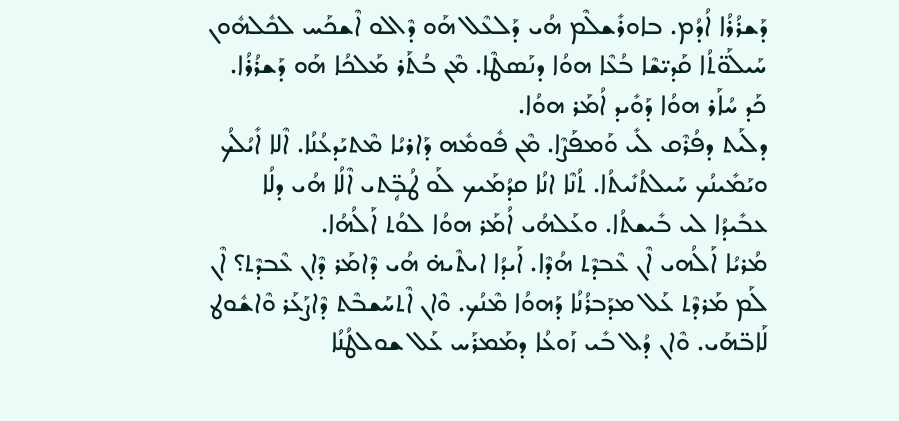ܕܰܫܪܳܪܳܐ ܐܳܕܳܡ. ܒܐܘܪܺܫܠܶܡ ܗܳܝ ܕܰܠܥܶܠ ܗܰܘ ܕܶܐܠܘ ܐܶܫܟܰܚ ܠܟܽܠܗܽܘܢ ܚܰܝܠܰܘ̈ܬܳܐ ܩܰܕܝ̈ܫܶܐ ܒܳܥܶܐ ܗܘܳܐ ܕܢܰܣܛܶܐ. ܡܶܢ ܒܳܬܰܪ ܡܰܠܟܳܐ ܗܰܘ ܕܰܫܪܳܪܳܐ. ܟܰܕ ܚܳܐܰܪ ܗܘܳܐ ܕܰܘܺܝܕ ܐܳܡܰܪ ܗܘܳܐ.
ܕܠܰܝܬ ܕܦܳܪܶܩ ܠܺܝ ܘܰܡܦܰܨܶܐ. ܡܶܢ ܦܽܘܡܽܗ ܕܰܐܪܝܳܐ ܡܶܬܝܰܕܥܳܢܳܐ. ܐܶܠܐ ܐܺܝܳܠܳܟ ܘܝܰܡܺܝܢܳܟ ܚܰܝܠܬܳܢܺܝܬܳܐ. ܬܳܢܶܐ ܐܢܳܐ ܩܕܳܡܰܝܟ ܠܰܘ ܛܳܒܴ̈ܬܝ ܐܶܠܳܐ ܗܳܝ ܕܠܳܐ ܥܒܺܝܕܳܐ ܠܝ ܒܺܝܫܬܳܐ. ܘܥܰܠܗܳܝ ܐܳܡܰܪ ܗܘܳܐ ܠܘܳܬ ܐܰܠܳܗܳܐ.
ܡܳܪܝܳܐ ܐܰܠܳܗܝ ܐܶܢ ܥܶܒܕܶܬ ܗܳܕܶܐ. ܐܰܝܕܳܐ ܐܝܬܶܝܗ̇ ܗܳܝ ܕܶܐܡܰܪ ܕܶܐܢ ܥܶܒܕܶܬ؟ ܐܶܢ ܠܰܡ ܡܰܪܕܶܬ ܥܰܠ ܡܕܰܒܪܳܢܳܐ ܕܰܗܘܳܐ ܡܶܢܳܟ. ܘܶܐܢ ܐܶܬܚܰܫܒܶܬ ܕܶܐܨܰܥܰܪ ܘܶܐܫܽܘܛ ܠܰܐܒ̈ܗܰܝ. ܘܶܐܢ ܕܳܠ ܒܺܝ ܙܰܘܥܳܐ ܕܡܰܡܪܰܚ ܥܰܠ ܫܘܠܛܳܢܳܐ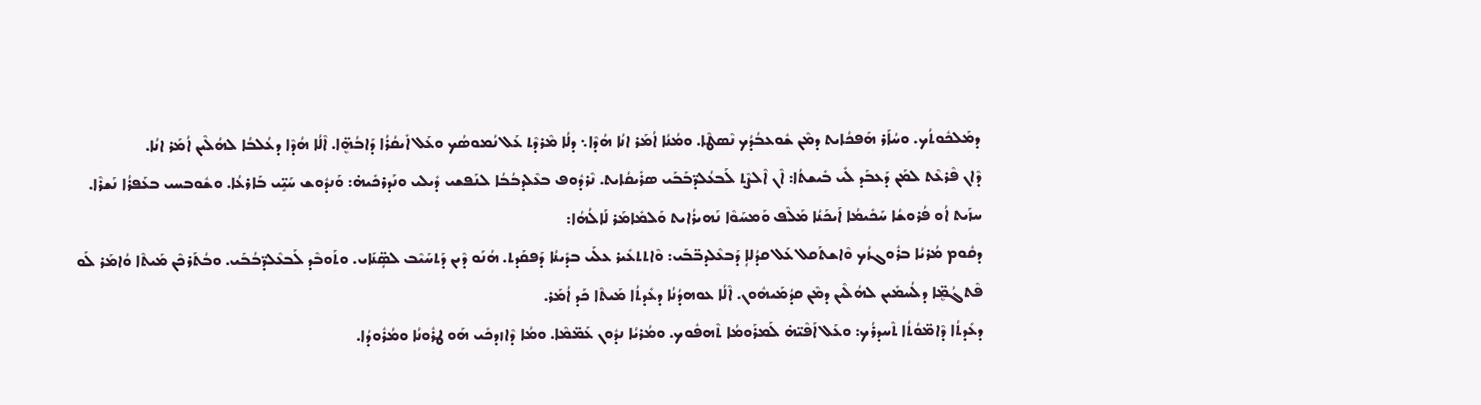ܕܡܰܠܟܽܘܬܳܟ. ܘܚܳܐܰܪ ܗܰܦܟܳܐܝܬ ܕܡܶܢ ܫܽܘܥܒܳܕܳܟ ܢܶܣܛܶܐ. ܘܡܳܢܳܐ ܐܳܡܰܪ ܐܢܳܐ ܗܳܕܶܐ܆ ܕܠܳܐ ܡܶܪܕܶܬ ܥܰܠ ܢܳܡܘܣܳܟ ܘܥܰܠ ‌ܐܺܝܩܳܪܳܐ ܕܰܐܒܳܗܷ̈ܐ. ܐܶܠܳܐ ܗܳܕܶܐ ܕܥܳܠܒܳܐ ܠܗܳܠܶܝܢ ܐܳܡܰܪ ܐܢܳܐ.
ܕܶܐܢ ܦܶܪܥܶܬ ܠܡܰܢ ܕܰܥܒܰܕ ܠܺܝ ܒܺܝܫܬܳܐ: ܐܶܢ ܐܶܠܨܶܬ ܠܰܒܥܳܠܕ̈ܒܰܒܰܝ ܣܪܺܝܩܳܐܝܬ. ܢܶܪܕܽܘܦ ܒܥܶܠܕܒܳܒܳܐ ܠܢܰܦܫܝ ܕܺܝܠܝ ܘܢܰܕܪܟܺܝܗ̇: ܘܰܢܕܽܘܫ ܚܰܝܱ̈ܝ ܒܰܐܪܥܳܐ. ܘܫܽܘܒܚܝ ܒܥܰܦܪܳܐ ܢܰܫܪܶܐ. ܚܙܰܝܬ ܐܳܘ ܦܳܪܘܫܳܐ ܚܰܟܺܝܡܳܐ ܐܰܝܟܰܢܳܐ ܡܰܠܶܦ ܘܰܡܚܰܘܶܐ ܢܰܗܝܪܳܐܝܬ ܘܰܠܡܺܐܡܰܪ ܠܰܐܠܳܗܳܐ:
ܕܩܽܘܡ ܡܳܪܝܳܐ ܒܪܽܘܓܙܳܟ ܘܶܐܫܬܰܩܠ ܥܰܠ ܩܕܳܠܐܴ ܕܰܒܥܶܠܕܒ̈ܒܰܝ: ܘܶܐܬܬܥܺܝܪ ܥܠܰܝ ܒܕܺܝܢܳܐ ܕܰܦܩܰܕܬ. ܗܳܢܰܘ ܕܶܝܢ ܕܰܬܚܰܝܶܒ ܠܣܴ̈ܢܰܐܝ. ܘܬܰܘܒܶܕ ܠܰܒܥܶܠܕ̈ܒܳܒܰܝ. ܘܒܳܬܰܪܟܶܢ ܡܰܝܬܶܐ ܘܳܐܡܰܪ ܠܰܘ ܦܶܬܓܳܡܷ̈ܐ ܕܠܳܚܡܺܝܢ ܠܗܳܠܶܝܢ ܕܡܶܢ ܩܕܳܡܰܝܗܽܘܢ. ܐܶܠܳܐ ܥܘܗܕܳܢܳܐ ܕܥܺܕܬܳܐ ܡܰܝܬܶܐ ܟܰܕ ܐܳܡܰܪ.
ܕܥܺܕܬܳܐ ܕܶܐܡ̈ܘܳܬܳܐ ܬܶܚܕܪܳܟ: ܘܥܰܠ ‌ܐܰܦܶܝ̈ܗ̇ ܠܰܡܪܰܘܡܳܐ ܬܶܗܦܽܘܟ. ܘܡܳܪܝܳܐ ܢܕܽܘܢ ܥܰܡ̈ܡܶܐ. ܘܡܳܐ ܕܶܐܙܕܟܺܝ ܗܰܘ ܛܪܽܘܢܳܐ ܘܡܳܪܽܘܕܳܐ.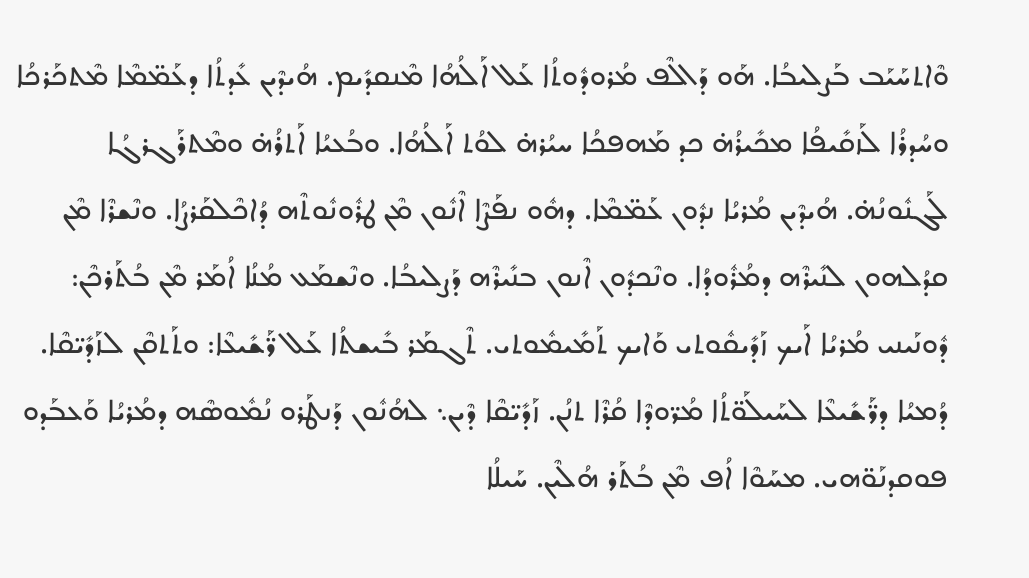ܘܶܐܬܚܰܝܰܒ ܒܰܨܠܝܒܳܐ. ܗܰܘ ܕܰܐܠܶܦ ܡܳܪܘܕܽܘܬܳܐ ܥܰܠ ܐܰܠܳܗܳܐ ܡܶܢܩܕܺܝܡ. ܗܳܝܕܶܝܢ ܥܺܕܬܳܐ ܕܥܰܡ̈ܡܶܐ ܡܶܬܟܰܪܟܳܐ ܘܚܳܕܪܳܐ ܠܰܙܩܺܝܦܳܐ ܡܟܺܝܪܳܗ̇ ܟܕ ܡܰܗܦܟܳܐ ܚܝܳܪܗ̇ ܠܘܳܬ ܐܰܠܳܗܳܐ. ܘܒܳܥܝܳܐ ܐܰܬܪܳܗ̇ ܘܡܶܬܪܰܓܪܓܳܐ ܠܰܓܢܽܘܢܳܗ̇. ܗܳܝܕܶܝܢ ܡܳܪܝܳܐ ܢܕܽܘܢ ܥܰܡ̈ܡܶܐ. ܕܗܽܘ ܢܦܰܨܶܐ ܐܶܢܽܘܢ ܡܶܢ ܛܪܽܘܢܽܘܬܶܗ ܕܳܐܟܶܠܩܰܪܨܳܐ. ܘܢܶܫܪܶܐ ܡܶܢ ܩܕܳܠܗܘܢ ܠܢܺܝܪܶܗ ܕܡܳܪܽܘܕܳܐ. ܘܢܶܟܕܽܘܢ ܐܶܢܘܢ ܒܢܺܝܪܶܗ ܕܰܨܠܝܒܳܐ. ܘܢܶܫܡܰܥ ܡܳܢܳܐ ܐܳܡܰܪ ܡܶܢ ܒܳܬܰܪܟܶܢ:
ܕܽܘܢܰܝܢܝ ܡܳܪܝܳܐ ܐܰܝܟ ܙܰܕܺܝܩܽܘܬܝ ܘܰܐܝܟ ܬܰܡܺܝܡܽܘܬܝ. ܬܶܓܡܰܪ ܒܺܝܫܬܳܐ ܥܰܠ ܪ̈ܰܫܺܝܥܶܐ: ܘܬܰܬܩܶܢ ܠܙܰܕܺܝ̈ܩܶܐ. ܕܳܡܝܳܐ ܕܪ̈ܰܫܺܝܥܶܐ ܠܚܰܝܠܰܘ̈ܬܳܐ ܡܳܪ̈ܘܕܶܐ ܩܳܪܶܐ ܬܢܳܢ. ܙܰܕܺܝ̈ܩܶܐ ܕܶܝܢ܆ ܠܗܳܢܽܘܢ ܕܰܢܛܰܪܘ ܢܳܡܽܘܣܶܗ ܕܡܳܪܝܳܐ ܘܰܥܒܰܕܘ ܦܘܩܕܢܰܘ̈ܗܝ. ܡܚܰܘܶܐ ܐܳܦ ܡܶܢ ܒܳܬܰܪ ܗܳܠܶܝܢ. ܚܰܝܠܳܐ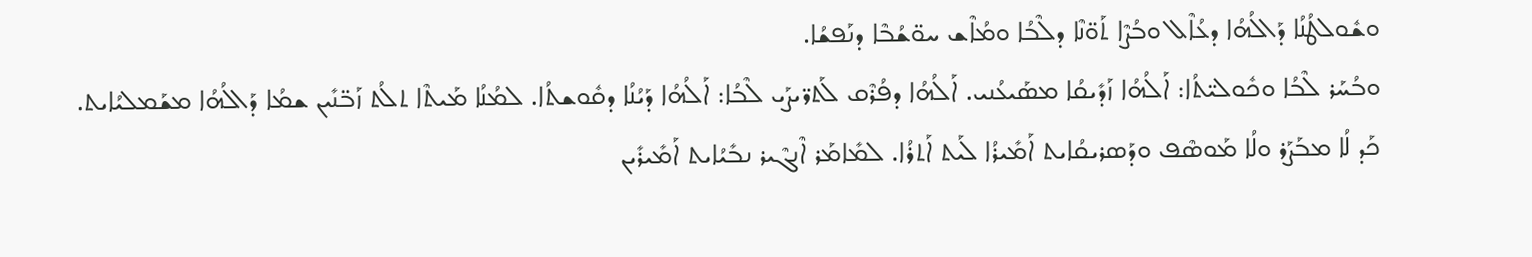ܘܫܽܘܠܛܳܢܳܐ ܕܰܐܠܳܗܳܐ ܕܥܳܐܶܠ ܘܒܳܨܶܐ ܬܰܘ̈ܢܶܐ ܕܠܶܒܳܐ ܘܡܳܐܶܫ ܚܘ̈ܫܳܒܶܐ ܕܢܰܦܫܳܐ.
ܘܒܳܚܰܪ ܠܶܒܳܐ ܘܟܽܘܠܝ̈ܬܳܐ: ܐܰܠܳܗܳܐ ܙܰܕܺܝܩܳܐ ܡܣܰܝܥܳܢܝ. ܐܰܠܳܗܳܐ ܕܦܳܪܶܩ ܠܰܬܪ̈ܝܨܰܝ ܠܶܒܳܐ: ܐܰܠܳܗܳܐ ܕܰܝܳܢܳܐ ܕܩܽܘܫܬܳܐ. ܠܡܳܢܳܐ ܡܰܝܬܶܐ ܬܠܳܬ ܙܰܒ̈ܢܺܝܢ ܫܡܳܐ ܕܰܐܠܳܗܳܐ ܡܫܰܡܠܝܳܐܝܬ. ܟܰܕ ܠܳܐ ܡܒܰܨܰܪ ܘܠܳܐ ܡܰܘܣܶܦ ܘܕܰܣܪܝܩܳܐܝܬ ܐܰܡܺܝܪܳܐ ܠܰܝܬ ܐܰܬܪܳܐ. ܠܡܺܐܡܰܪ ܐܶܢܓܶܝܪ ܢܒܺܝܳܐܝܬ ܐܰܡܺܝܪܺܝܢ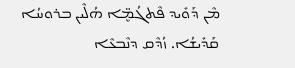ܡܶܢ ܕܰܘܺܝܕ ܦܶܬܓܳܡܷ̈ܐ ܗܳܠܶܝܢ ܒܪܘܚܳܐ ܩܰܕܺܝܫܳܐ. ܙܳܕܶܩ ܕܢܶܒܥܶܐ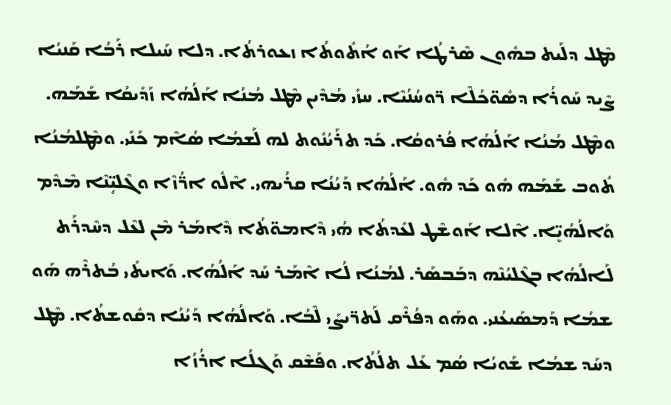ܡܶܛܠ ܕܠܰܝܬ ܒܗܽܘܢ ܣܶܪܛܳܐ ܐܰܘ ܐܳܬܽܘܬܳܐ ܙܥܘܪܬܳܐ. ܕܠܐ ܚܰܝܠܐ ܪܰܒܳܐ ܩܰܢܝܳܐ ܨܶܝܕ ܚܰܘܪܳܐ ܕܣܽܘ̈ܟܳܠܶܐ ܪ̈ܘܚܳܢܳܝܶܐ. ܚܙܺܝ ܡܳܕܶܝܢ ܡܶܛܠ ܡܳܢܳܐ ܐܰܠܳܗܳܐ ܙܰܕܺܝܩܳܐ ܫܰܡܰܗ. ܘܡܶܛܠ ܡܳܢܳܐ ܐܰܠܳܗܳܐ ܦܳܪܘܩܳܐ. ܟܰܕ ܬܪܰܝܳܢܽܘܬ ܠܗ ܠܰܫܡܳܐ ܣܳܐܶܡ ܟܰܢܺܝ. ܘܡܶܛܠܡܳܢܳܐ ܬܽܘܒ ܫܰܡܰܗ ܗܽܘ ܟܰܕ ܗܽܘ. ܐܰܠܳܗܳܐ ܕܰܝܳܢܳܐ ܩܪܳܝܗܝ. ܐܶܠܽܘ ܐܪ̈ܳܙܶܐ ܘܓܶܠܝܴ̈ܢܶܐ ܡܶܕܶܡ ܘܰܐܠܳܗܳܝܷ̈ܐ. ܐܶܠܐ ܐܰܘܫܶܛ ܠܥܺܕܬܳܐ ܗܳܝ ܕܶܐܡܘ̈ܬܳܐ ܕܶܐܡܰܪ ܡܶܢ ܠܥܶܠ ܕܚܶܕܪܰܬ ܠܰܐܠܳܗܳܐ ܒܓܶܠܝܳܢܶܗ ܕܒܰܒܣܰܪ. ܠܡܳܢܳܐ ܠܳܐ ܐܶܡܰܪ ܚܰܕ ܐܰܠܳܗܳܐ. ܘܰܐܝܬܺܝ ܒܳܬܪܶܗ ܗܰܘ ܫܡܳܐ ܕܰܡܣܰܝܥܳܢܝ. ܘܗܰܘ ܕܦܳܪܶܩ ܠܰܬܪ̈ܝܨܰܝ ܠܶܒܳܐ. ܘܰܐܠܳܗܳܐ ܕܰܝܳܢܳܐ ܕܩܽܘܫܬܳܐ. ܡܶܛܠ ܕܚܰܕ ܫܡܳܐ ܫܰܘܝܳܐ ܣܳܡ ܥܰܠ ܬܠܳܬܳܐ. ܘܦܰܫܶܩ ܘܰܓܠܳܐ ܐܪܳܙܳܐ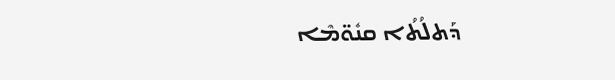ܕܰܬܠܳܬܳܐ ܩܢܽܘ̈ܡܶܐ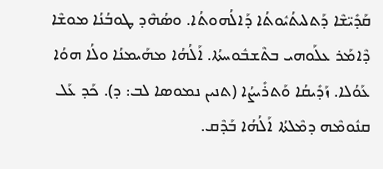ܩܰܕܺܝ̈ܫܶܐ ܕܰܬܠܝܬܳܝܽܘܬܳܐ ܕܰܐܠܳܗܘܬܳܐ. ܘܣܳܗܶܕ ܛܘܒܳܢܳܐ ܡܘܫܶܐ ܕܶܐܡܰܪ ܥܠܰܘܗܝ ܒܬܶܫܒܽܘܚܬܳܐ. ܐܰܠܳܗܳܐ ܡܗܰܝܡܢܳܐ ܘܠܳܐ ܗܘܳܐ ܥܰܘܳܠܐ. ܙܰܕܺܝܩܳܐ ܘܰܬܪܺܝܨܳܐ (ܬܢܝܢ ܢܡܘܣܐ ܠܒ: ܕ). ܟܰܕ ܥܰܠ ܩܢܽܘܡܶܗ ܕܡܶܠܬܳܐ ܐܰܠܳܗܳܐ ܒܰܕܶܩ.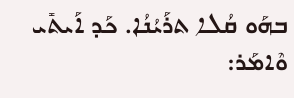ܒܗܰܘ ܩܳܠܐ ܬܪܰܝܳܢܳܐ. ܟܰܕ ܐܰܝܬܺܝ ܘܶܐܡܰܪ: